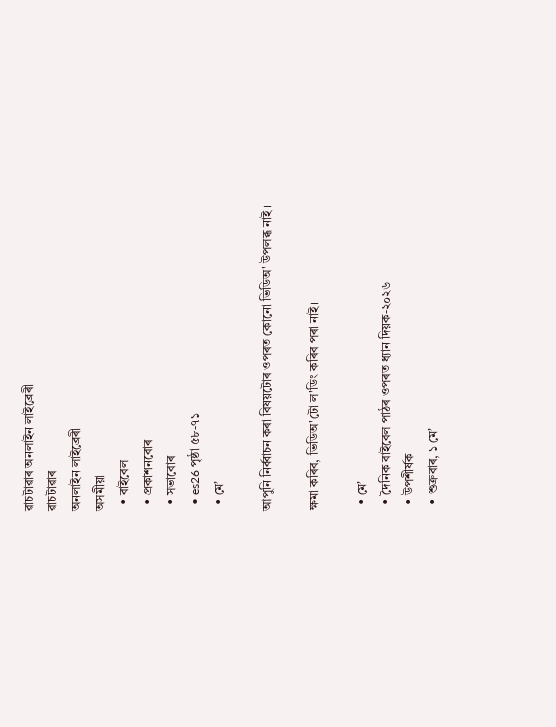ৱাচটাৱাৰ অনলাইন লাইব্রেৰী
ৱাচটাৱাৰ
অনলাইন লাইব্রেৰী
অসমীয়া
  • বাইবেল
  • প্ৰকাশনবোৰ
  • সভাবোৰ
  • es26 পৃষ্ঠা ৫৮-৭১
  • মেʼ

আপুনি নিৰ্ব্বাচন কৰা বিষয়টোৰ ওপৰত কোনো ভিডিঅ' উপলব্ধ নাই ।

ক্ষমা কৰিব, ভিডিঅ'টো ল'ডিং কৰিব পৰা নাই।

  • মেʼ
  • দৈনিক বাইবেল পাঠৰ ওপৰত ধ্যান দিয়ক-২০২৬
  • উপশীৰ্ষক
  • শুক্ৰবাৰ, ১ মেʼ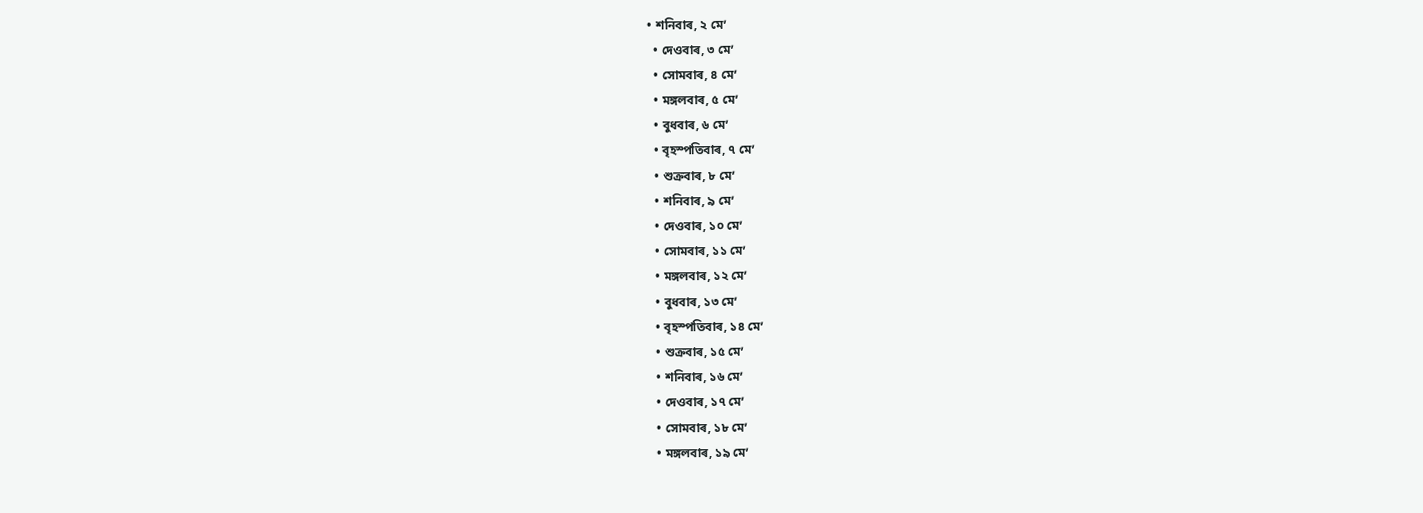• শনিবাৰ, ২ মেʼ
  • দেওবাৰ, ৩ মেʼ
  • সোমবাৰ, ৪ মেʼ
  • মঙ্গলবাৰ, ৫ মেʼ
  • বুধবাৰ, ৬ মেʼ
  • বৃহস্পতিবাৰ, ৭ মেʼ
  • শুক্ৰবাৰ, ৮ মেʼ
  • শনিবাৰ, ৯ মেʼ
  • দেওবাৰ, ১০ মেʼ
  • সোমবাৰ, ১১ মেʼ
  • মঙ্গলবাৰ, ১২ মেʼ
  • বুধবাৰ, ১৩ মেʼ
  • বৃহস্পতিবাৰ, ১৪ মেʼ
  • শুক্ৰবাৰ, ১৫ মেʼ
  • শনিবাৰ, ১৬ মেʼ
  • দেওবাৰ, ১৭ মেʼ
  • সোমবাৰ, ১৮ মেʼ
  • মঙ্গলবাৰ, ১৯ মেʼ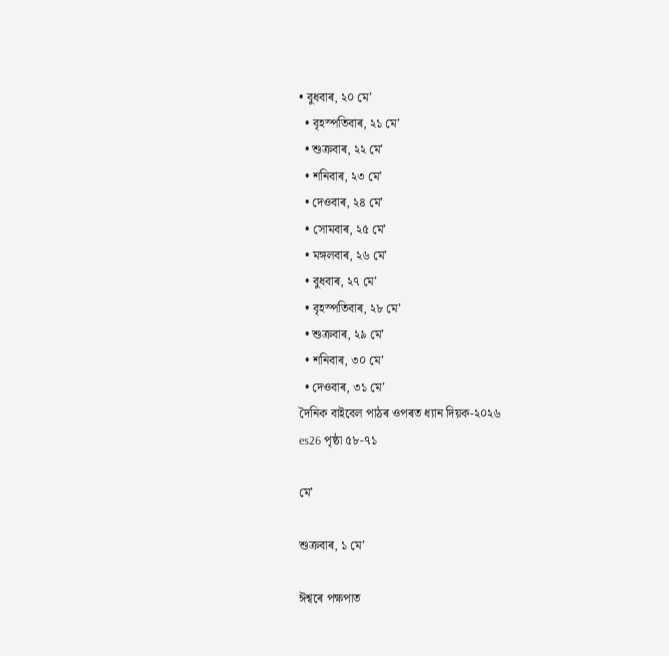• বুধবাৰ, ২০ মেʼ
  • বৃহস্পতিবাৰ, ২১ মেʼ
  • শুক্ৰবাৰ, ২২ মেʼ
  • শনিবাৰ, ২৩ মেʼ
  • দেওবাৰ, ২৪ মেʼ
  • সোমবাৰ, ২৫ মেʼ
  • মঙ্গলবাৰ, ২৬ মেʼ
  • বুধবাৰ, ২৭ মেʼ
  • বৃহস্পতিবাৰ, ২৮ মেʼ
  • শুক্ৰবাৰ, ২৯ মেʼ
  • শনিবাৰ, ৩০ মেʼ
  • দেওবাৰ, ৩১ মেʼ
দৈনিক বাইবেল পাঠৰ ওপৰত ধ্যান দিয়ক-২০২৬
es26 পৃষ্ঠা ৫৮-৭১

মেʼ

শুক্ৰবাৰ, ১ মেʼ

ঈশ্বৰে পক্ষপাত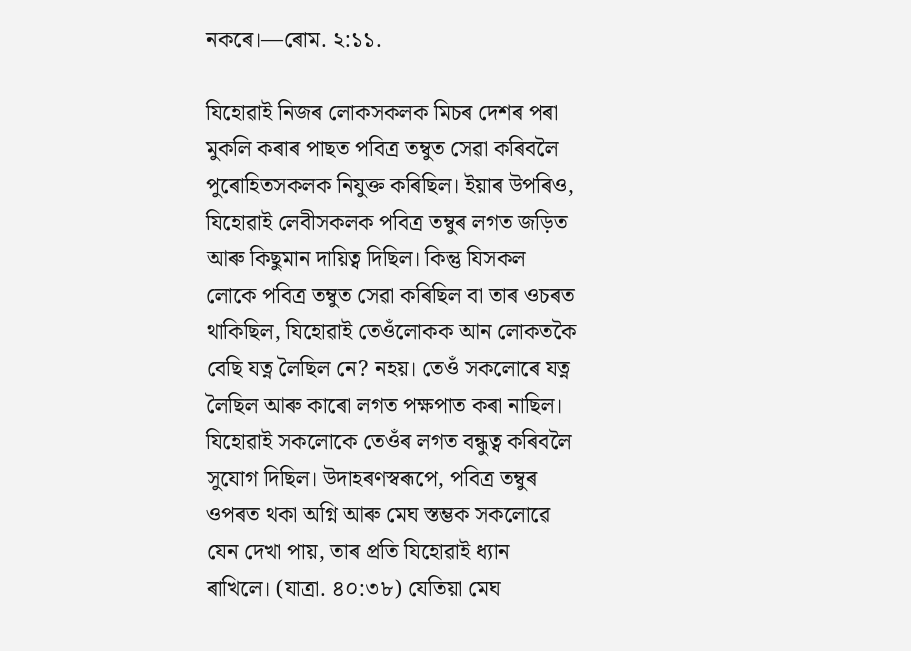নকৰে।—ৰোম. ২:১১.

যিহোৱাই নিজৰ লোকসকলক মিচৰ দেশৰ পৰা মুকলি কৰাৰ পাছত পবিত্ৰ তম্বুত সেৱা কৰিবলৈ পুৰোহিতসকলক নিযুক্ত কৰিছিল। ইয়াৰ উপৰিও, যিহোৱাই লেবীসকলক পবিত্ৰ তম্বুৰ লগত জড়িত আৰু কিছুমান দায়িত্ব দিছিল। কিন্তু যিসকল লোকে পবিত্ৰ তম্বুত সেৱা কৰিছিল বা তাৰ ওচৰত থাকিছিল, যিহোৱাই তেওঁলোকক আন লোকতকৈ বেছি যত্ন লৈছিল নে? নহয়। তেওঁ সকলোৰে যত্ন লৈছিল আৰু কাৰো লগত পক্ষপাত কৰা নাছিল। যিহোৱাই সকলোকে তেওঁৰ লগত বন্ধুত্ব কৰিবলৈ সুযোগ দিছিল। উদাহৰণস্বৰূপে, পবিত্ৰ তম্বুৰ ওপৰত থকা অগ্নি আৰু মেঘ স্তম্ভক সকলোৱে যেন দেখা পায়, তাৰ প্ৰতি যিহোৱাই ধ্যান ৰাখিলে। (যাত্ৰা. ৪০:৩৮) যেতিয়া মেঘ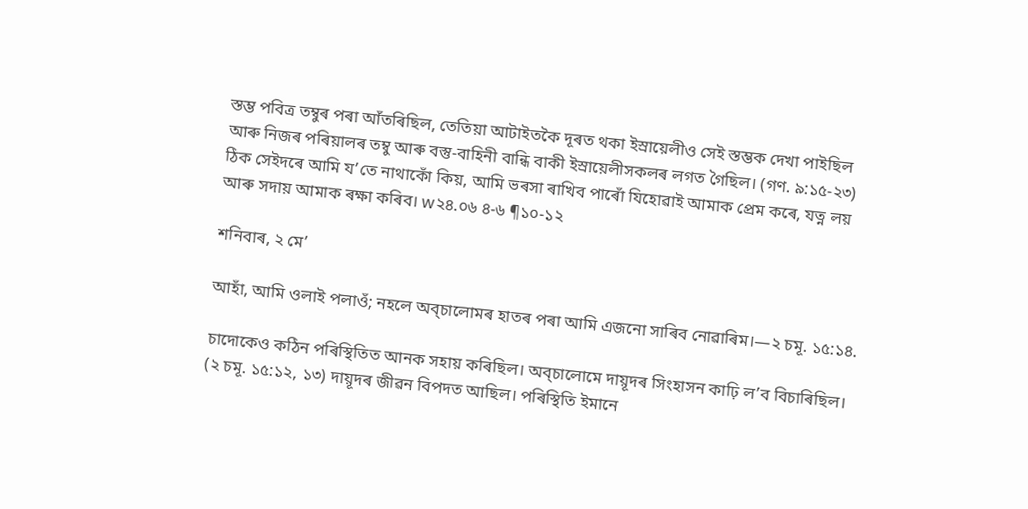স্তম্ভ পবিত্ৰ তম্বুৰ পৰা আঁতৰিছিল, তেতিয়া আটাইতকৈ দূৰত থকা ইস্ৰায়েলীও সেই স্তম্ভক দেখা পাইছিল আৰু নিজৰ পৰিয়ালৰ তম্বু আৰু বস্তু-বাহিনী বান্ধি বাকী ইস্ৰায়েলীসকলৰ লগত গৈছিল। (গণ. ৯:১৫-২৩) ঠিক সেইদৰে আমি যʼতে নাথাকোঁ কিয়, আমি ভৰসা ৰাখিব পাৰোঁ যিহোৱাই আমাক প্ৰেম কৰে, যত্ন লয় আৰু সদায় আমাক ৰক্ষা কৰিব। w২৪.০৬ ৪-৬ ¶১০-১২

শনিবাৰ, ২ মেʼ

আহাঁ, আমি ওলাই পলাওঁ; নহলে অব্‌চালোমৰ হাতৰ পৰা আমি এজনো সাৰিব নোৱাৰিম।—২ চমূ. ১৫:১৪.

চাদোকেও কঠিন পৰিস্থিতিত আনক সহায় কৰিছিল। অব্‌চালোমে দায়ূদৰ সিংহাসন কাঢ়ি লʼব বিচাৰিছিল। (২ চমূ. ১৫:১২, ১৩) দায়ূদৰ জীৱন বিপদত আছিল। পৰিস্থিতি ইমানে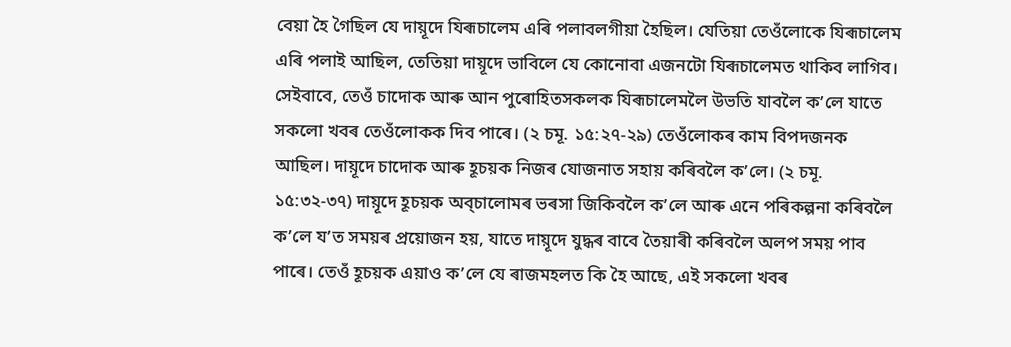বেয়া হৈ গৈছিল যে দায়ূদে যিৰূচালেম এৰি পলাবলগীয়া হৈছিল। যেতিয়া তেওঁলোকে যিৰূচালেম এৰি পলাই আছিল, তেতিয়া দায়ূদে ভাবিলে যে কোনোবা এজনটো যিৰূচালেমত থাকিব লাগিব। সেইবাবে, তেওঁ চাদোক আৰু আন পুৰোহিতসকলক যিৰূচালেমলৈ উভতি যাবলৈ কʼলে যাতে সকলো খবৰ তেওঁলোকক দিব পাৰে। (২ চমূ. ১৫:২৭-২৯) তেওঁলোকৰ কাম বিপদজনক আছিল। দায়ূদে চাদোক আৰু হূচয়ক নিজৰ যোজনাত সহায় কৰিবলৈ কʼলে। (২ চমূ. ১৫:৩২-৩৭) দায়ূদে হূচয়ক অব্‌চালোমৰ ভৰসা জিকিবলৈ কʼলে আৰু এনে পৰিকল্পনা কৰিবলৈ কʼলে যʼত সময়ৰ প্ৰয়োজন হয়, যাতে দায়ূদে যুদ্ধৰ বাবে তৈয়াৰী কৰিবলৈ অলপ সময় পাব পাৰে। তেওঁ হূচয়ক এয়াও কʼলে যে ৰাজমহলত কি হৈ আছে, এই সকলো খবৰ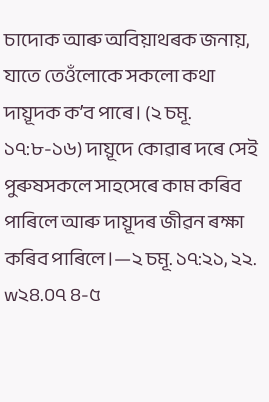চাদোক আৰু অবিয়াথৰক জনায়, যাতে তেওঁলোকে সকলো কথা দায়ূদক কʼব পাৰে। (২ চমূ. ১৭:৮-১৬) দায়ূদে কোৱাৰ দৰে সেই পুৰুষসকলে সাহসেৰে কাম কৰিব পাৰিলে আৰু দায়ূদৰ জীৱন ৰক্ষা কৰিব পাৰিলে।—২ চমূ. ১৭:২১, ২২. w২৪.০৭ ৪-৫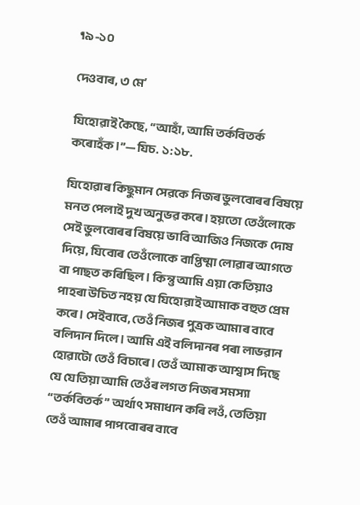¶৯-১০

দেওবাৰ, ৩ মেʼ

যিহোৱাই কৈছে, “আহাঁ, আমি তৰ্কবিতৰ্ক কৰোহঁক।”—যিচ. ১:১৮.

যিহোৱাৰ কিছুমান সেৱকে নিজৰ ভুলবোৰৰ বিষয়ে মনত পেলাই দুখ অনুভৱ কৰে। হয়তো তেওঁলোকে সেই ভুলবোৰৰ বিষয়ে ভাবি আজিও নিজকে দোষ দিয়ে, যিবোৰ তেওঁলোকে বাপ্তিষ্মা লোৱাৰ আগতে বা পাছত কৰিছিল। কিন্তু আমি এয়া কেতিয়াও পাহৰা উচিত নহয় যে যিহোৱাই আমাক বহুত প্ৰেম কৰে। সেইবাবে, তেওঁ নিজৰ পুত্ৰক আমাৰ বাবে বলিদান দিলে। আমি এই বলিদানৰ পৰা লাভৱান হোৱাটো তেওঁ বিচাৰে। তেওঁ আমাক আশ্বাস দিছে যে যেতিয়া আমি তেওঁৰ লগত নিজৰ সমস্যা “তৰ্কবিতৰ্ক” অৰ্থাৎ সমাধান কৰি লওঁ, তেতিয়া তেওঁ আমাৰ পাপবোৰৰ বাবে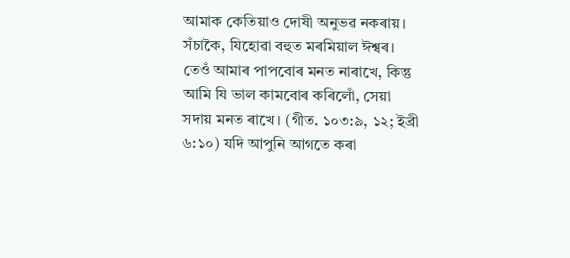আমাক কেতিয়াও দোষী অনুভৱ নকৰায়। সঁচাকৈ, যিহোৱা বহুত মৰমিয়াল ঈশ্বৰ। তেওঁ আমাৰ পাপবোৰ মনত নাৰাখে, কিন্তু আমি যি ভাল কামবোৰ কৰিলোঁ, সেয়া সদায় মনত ৰাখে। (গীত. ১০৩:৯, ১২; ইব্ৰী ৬:১০) যদি আপুনি আগতে কৰা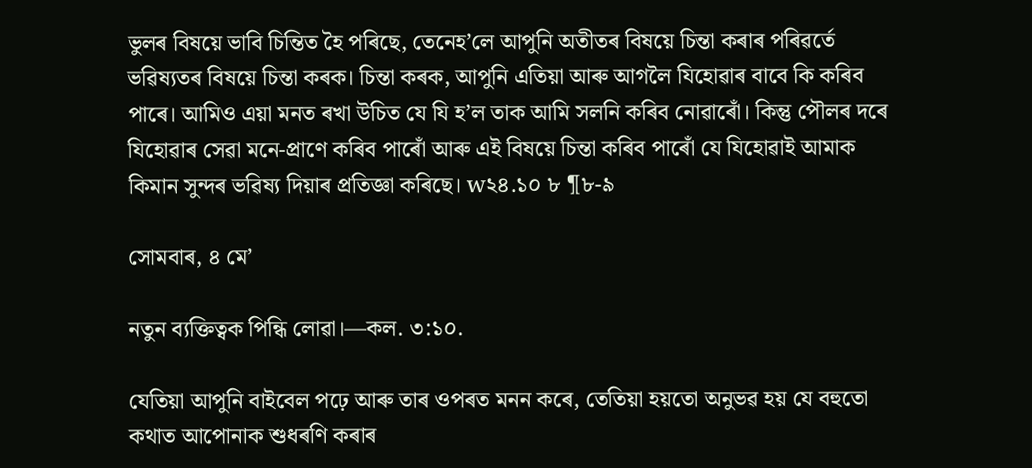ভুলৰ বিষয়ে ভাবি চিন্তিত হৈ পৰিছে, তেনেহʼলে আপুনি অতীতৰ বিষয়ে চিন্তা কৰাৰ পৰিৱৰ্তে ভৱিষ্যতৰ বিষয়ে চিন্তা কৰক। চিন্তা কৰক, আপুনি এতিয়া আৰু আগলৈ যিহোৱাৰ বাবে কি কৰিব পাৰে। আমিও এয়া মনত ৰখা উচিত যে যি হʼল তাক আমি সলনি কৰিব নোৱাৰোঁ। কিন্তু পৌলৰ দৰে যিহোৱাৰ সেৱা মনে-প্ৰাণে কৰিব পাৰোঁ আৰু এই বিষয়ে চিন্তা কৰিব পাৰোঁ যে যিহোৱাই আমাক কিমান সুন্দৰ ভৱিষ্য দিয়াৰ প্ৰতিজ্ঞা কৰিছে। w২৪.১০ ৮ ¶৮-৯

সোমবাৰ, ৪ মেʼ

নতুন ব্যক্তিত্বক পিন্ধি লোৱা।—কল. ৩:১০.

যেতিয়া আপুনি বাইবেল পঢ়ে আৰু তাৰ ওপৰত মনন কৰে, তেতিয়া হয়তো অনুভৱ হয় যে বহুতো কথাত আপোনাক শুধৰণি কৰাৰ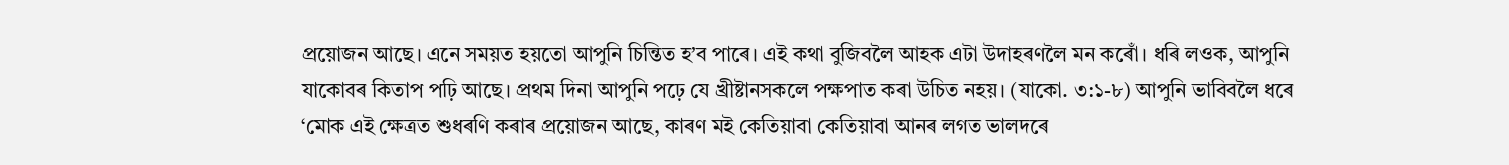প্ৰয়োজন আছে। এনে সময়ত হয়তো আপুনি চিন্তিত হʼব পাৰে। এই কথা বুজিবলৈ আহক এটা উদাহৰণলৈ মন কৰোঁ। ধৰি লওক, আপুনি যাকোবৰ কিতাপ পঢ়ি আছে। প্ৰথম দিনা আপুনি পঢ়ে যে খ্ৰীষ্টানসকলে পক্ষপাত কৰা উচিত নহয়। (যাকো. ৩:১-৮) আপুনি ভাবিবলৈ ধৰে ‘মোক এই ক্ষেত্ৰত শুধৰণি কৰাৰ প্ৰয়োজন আছে, কাৰণ মই কেতিয়াবা কেতিয়াবা আনৰ লগত ভালদৰে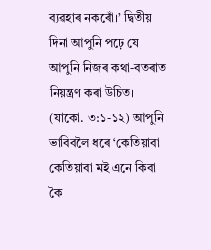ব্যৱহাৰ নকৰোঁ।’ দ্বিতীয় দিনা আপুনি পঢ়ে যে আপুনি নিজৰ কথা-বতৰাত নিয়ন্ত্ৰণ কৰা উচিত। (যাকো. ৩:১-১২) আপুনি ভাবিবলৈ ধৰে ‘কেতিয়াবা কেতিয়াবা মই এনে কিবা কৈ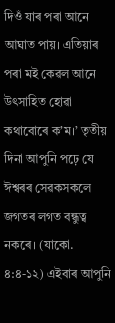দিওঁ যাৰ পৰা আনে আঘাত পায়। এতিয়াৰ পৰা মই কেৱল আনে উৎসাহিত হোৱা কথাবোৰে কʼম।’ তৃতীয় দিনা আপুনি পঢ়ে যে ঈশ্বৰৰ সেৱকসকলে জগতৰ লগত বন্ধুত্ব নকৰে। (যাকো. ৪:৪-১২) এইবাৰ আপুনি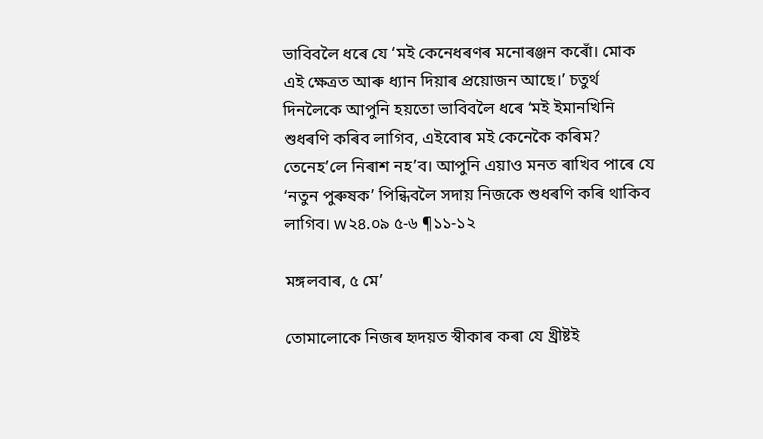ভাবিবলৈ ধৰে যে ‘মই কেনেধৰণৰ মনোৰঞ্জন কৰোঁ। মোক এই ক্ষেত্ৰত আৰু ধ্যান দিয়াৰ প্ৰয়োজন আছে।’ চতুৰ্থ দিনলৈকে আপুনি হয়তো ভাবিবলৈ ধৰে ‘মই ইমানখিনি শুধৰণি কৰিব লাগিব, এইবোৰ মই কেনেকৈ কৰিম? তেনেহʼলে নিৰাশ নহʼব। আপুনি এয়াও মনত ৰাখিব পাৰে যে ‘নতুন পুৰুষক’ পিন্ধিবলৈ সদায় নিজকে শুধৰণি কৰি থাকিব লাগিব। w২৪.০৯ ৫-৬ ¶১১-১২

মঙ্গলবাৰ, ৫ মেʼ

তোমালোকে নিজৰ হৃদয়ত স্বীকাৰ কৰা যে খ্ৰীষ্টই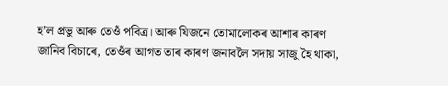হʼল প্ৰভু আৰু তেওঁ পবিত্ৰ। আৰু যিজনে তোমালোকৰ আশাৰ কাৰণ জানিব বিচাৰে, তেওঁৰ আগত তাৰ কাৰণ জনাবলৈ সদায় সাজু হৈ থাকা,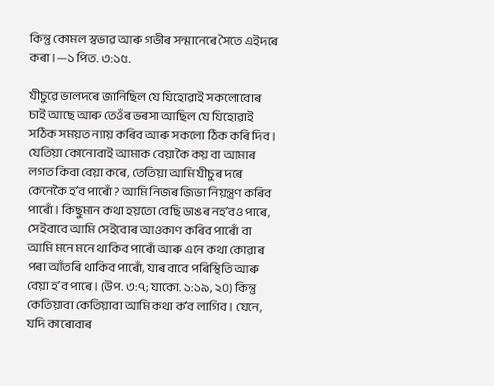কিন্তু কোমল স্বভাৱ আৰু গভীৰ সন্মানেৰে সৈতে এইদৰে কৰা।—১ পিত. ৩:১৫.

যীচুৱে ভালদৰে জানিছিল যে যিহোৱাই সকলোবোৰ চাই আছে আৰু তেওঁৰ ভৰসা আছিল যে যিহোৱাই সঠিক সময়ত ন্যায় কৰিব আৰু সকলো ঠিক কৰি দিব। যেতিয়া কোনোবাই আমাক বেয়াকৈ কয় বা আমাৰ লগত কিবা বেয়া কৰে, তেতিয়া আমি যীচুৰ দৰে কেনেকৈ হʼব পাৰোঁ? আমি নিজৰ জিভা নিয়ন্ত্ৰণ কৰিব পাৰোঁ। কিছুমান কথা হয়তো বেছি ডাঙৰ নহʼবও পাৰে, সেইবাবে আমি সেইবোৰ আওকাণ কৰিব পাৰোঁ বা আমি মনে মনে থাকিব পাৰোঁ আৰু এনে কথা কোৱাৰ পৰা আঁতৰি থাকিব পাৰোঁ, যাৰ বাবে পৰিস্থিতি আৰু বেয়া হʼব পাৰে। (উপ. ৩:৭; যাকো. ১:১৯, ২০) কিন্তু কেতিয়াবা কেতিয়াবা আমি কথা কʼব লাগিব। যেনে, যদি কাৰোবাৰ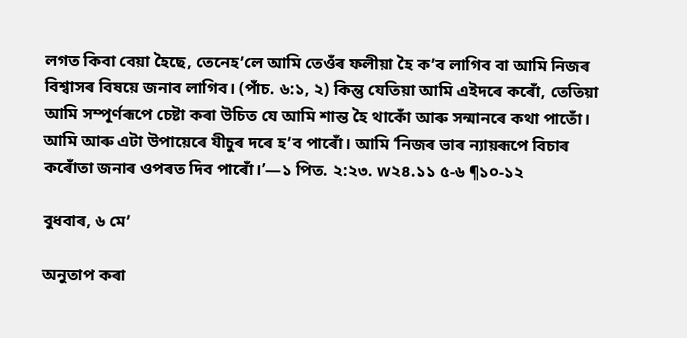লগত কিবা বেয়া হৈছে, তেনেহʼলে আমি তেওঁৰ ফলীয়া হৈ কʼব লাগিব বা আমি নিজৰ বিশ্বাসৰ বিষয়ে জনাব লাগিব। (পাঁচ. ৬:১, ২) কিন্তু যেতিয়া আমি এইদৰে কৰোঁ, তেতিয়া আমি সম্পূৰ্ণৰূপে চেষ্টা কৰা উচিত যে আমি শান্ত হৈ থাকোঁ আৰু সন্মানৰে কথা পাতোঁ। আমি আৰু এটা উপায়েৰে যীচুৰ দৰে হʼব পাৰোঁ। আমি ‘নিজৰ ভাৰ ন্যায়ৰূপে বিচাৰ কৰোঁতা জনাৰ ওপৰত দিব পাৰোঁ।’—১ পিত. ২:২৩. w২৪.১১ ৫-৬ ¶১০-১২

বুধবাৰ, ৬ মেʼ

অনুতাপ কৰা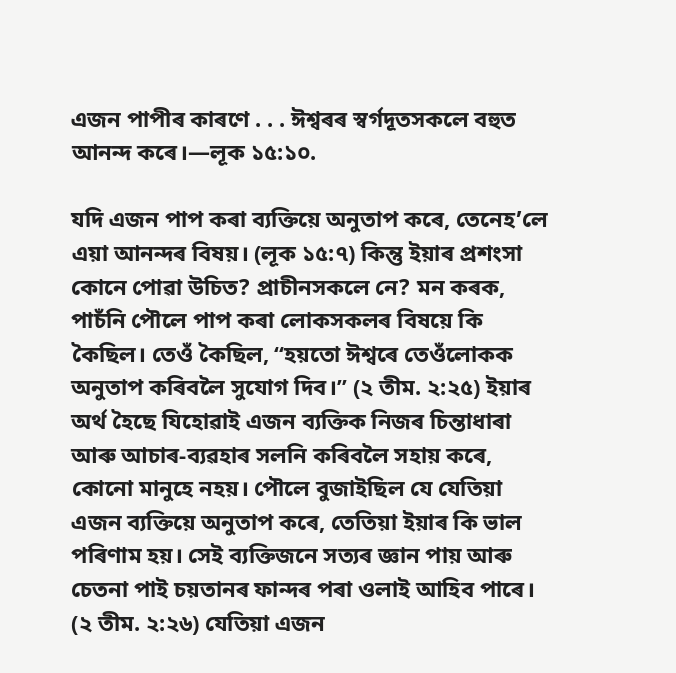এজন পাপীৰ কাৰণে . . . ঈশ্বৰৰ স্বৰ্গদূতসকলে বহুত আনন্দ কৰে।—লূক ১৫:১০.

যদি এজন পাপ কৰা ব্যক্তিয়ে অনুতাপ কৰে, তেনেহʼলে এয়া আনন্দৰ বিষয়। (লূক ১৫:৭) কিন্তু ইয়াৰ প্ৰশংসা কোনে পোৱা উচিত? প্ৰাচীনসকলে নে? মন কৰক, পাচঁনি পৌলে পাপ কৰা লোকসকলৰ বিষয়ে কি কৈছিল। তেওঁ কৈছিল, “হয়তো ঈশ্বৰে তেওঁলোকক অনুতাপ কৰিবলৈ সুযোগ দিব।” (২ তীম. ২:২৫) ইয়াৰ অৰ্থ হৈছে যিহোৱাই এজন ব্যক্তিক নিজৰ চিন্তাধাৰা আৰু আচাৰ-ব্যৱহাৰ সলনি কৰিবলৈ সহায় কৰে, কোনো মানুহে নহয়। পৌলে বুজাইছিল যে যেতিয়া এজন ব্যক্তিয়ে অনুতাপ কৰে, তেতিয়া ইয়াৰ কি ভাল পৰিণাম হয়। সেই ব্যক্তিজনে সত্যৰ জ্ঞান পায় আৰু চেতনা পাই চয়তানৰ ফান্দৰ পৰা ওলাই আহিব পাৰে। (২ তীম. ২:২৬) যেতিয়া এজন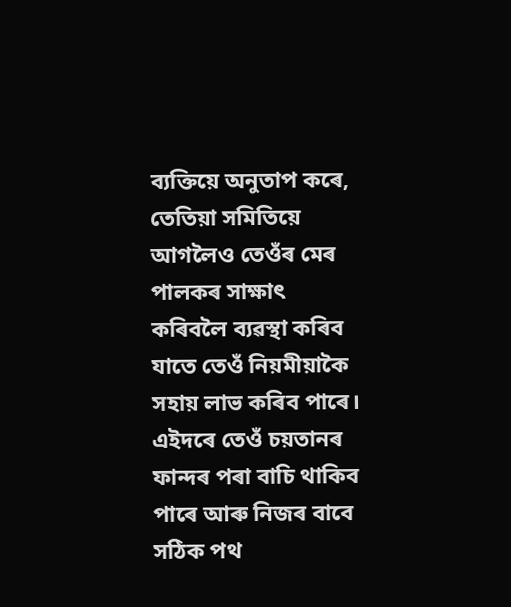ব্যক্তিয়ে অনুতাপ কৰে, তেতিয়া সমিতিয়ে আগলৈও তেওঁৰ মেৰ পালকৰ সাক্ষাৎ কৰিবলৈ ব্যৱস্থা কৰিব যাতে তেওঁ নিয়মীয়াকৈ সহায় লাভ কৰিব পাৰে। এইদৰে তেওঁ চয়তানৰ ফান্দৰ পৰা বাচি থাকিব পাৰে আৰু নিজৰ বাবে সঠিক পথ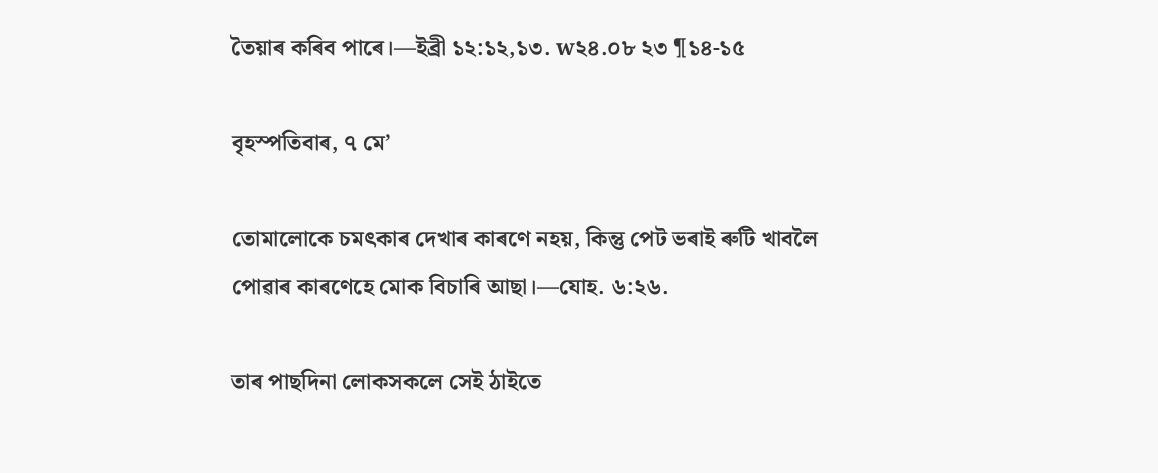তৈয়াৰ কৰিব পাৰে।—ইব্ৰী ১২:১২,১৩. w২৪.০৮ ২৩ ¶১৪-১৫

বৃহস্পতিবাৰ, ৭ মেʼ

তোমালোকে চমৎকাৰ দেখাৰ কাৰণে নহয়, কিন্তু পেট ভৰাই ৰুটি খাবলৈ পোৱাৰ কাৰণেহে মোক বিচাৰি আছা।—যোহ. ৬:২৬.

তাৰ পাছদিনা লোকসকলে সেই ঠাইতে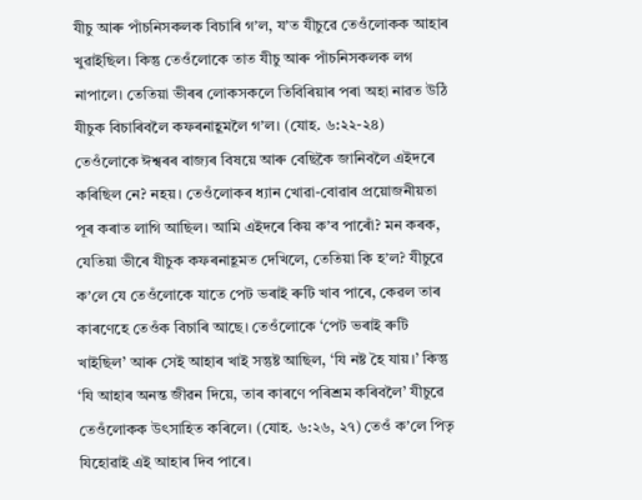যীচু আৰু পাঁচনিসকলক বিচাৰি গʼল, যʼত যীচুৱে তেওঁলোকক আহাৰ খুৱাইছিল। কিন্তু তেওঁলোকে তাত যীচু আৰু পাঁচনিসকলক লগ নাপালে। তেতিয়া ভীৰৰ লোকসকলে তিবিৰিয়াৰ পৰা অহা নাৱত উঠি যীচুক বিচাৰিবলৈ কফৰনাহূমলৈ গʼল। (যোহ. ৬:২২-২৪) তেওঁলোকে ঈশ্বৰৰ ৰাজ্যৰ বিষয়ে আৰু বেছিকৈ জানিবলৈ এইদৰে কৰিছিল নে? নহয়। তেওঁলোকৰ ধ্যান খোৱা-বোৱাৰ প্ৰয়োজনীয়তা পূৰ কৰাত লাগি আছিল। আমি এইদৰে কিয় কʼব পাৰোঁ? মন কৰক, যেতিয়া ভীৰে যীচুক কফৰনাহূমত দেখিলে, তেতিয়া কি হʼল? যীচুৱে কʼলে যে তেওঁলোকে যাতে পেট ভৰাই ৰুটি খাব পাৰে, কেৱল তাৰ কাৰণেহে তেওঁক বিচাৰি আছে। তেওঁলোকে ‘পেট ভৰাই ৰুটি খাইছিল’ আৰু সেই আহাৰ খাই সন্তুষ্ট আছিল, ‘যি নষ্ট হৈ যায়।’ কিন্তু ‘যি আহাৰ অনন্ত জীৱন দিয়ে, তাৰ কাৰণে পৰিশ্ৰম কৰিবলৈ’ যীচুৱে তেওঁলোকক উৎসাহিত কৰিলে। (যোহ. ৬:২৬, ২৭) তেওঁ কʼলে পিতৃ যিহোৱাই এই আহাৰ দিব পাৰে।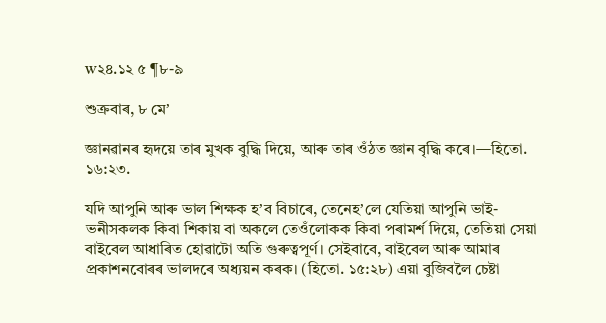w২৪.১২ ৫ ¶৮-৯

শুক্ৰবাৰ, ৮ মেʼ

জ্ঞানৱানৰ হৃদয়ে তাৰ মুখক বুদ্ধি দিয়ে, আৰু তাৰ ওঁঠত জ্ঞান বৃদ্ধি কৰে।—হিতো. ১৬:২৩.

যদি আপুনি আৰু ভাল শিক্ষক হʼব বিচাৰে, তেনেহʼলে যেতিয়া আপুনি ভাই-ভনীসকলক কিবা শিকায় বা অকলে তেওঁলোকক কিবা পৰামৰ্শ দিয়ে, তেতিয়া সেয়া বাইবেল আধাৰিত হোৱাটো অতি গুৰুত্বপূৰ্ণ। সেইবাবে, বাইবেল আৰু আমাৰ প্ৰকাশনবোৰৰ ভালদৰে অধ্যয়ন কৰক। (হিতো. ১৫:২৮) এয়া বুজিবলৈ চেষ্টা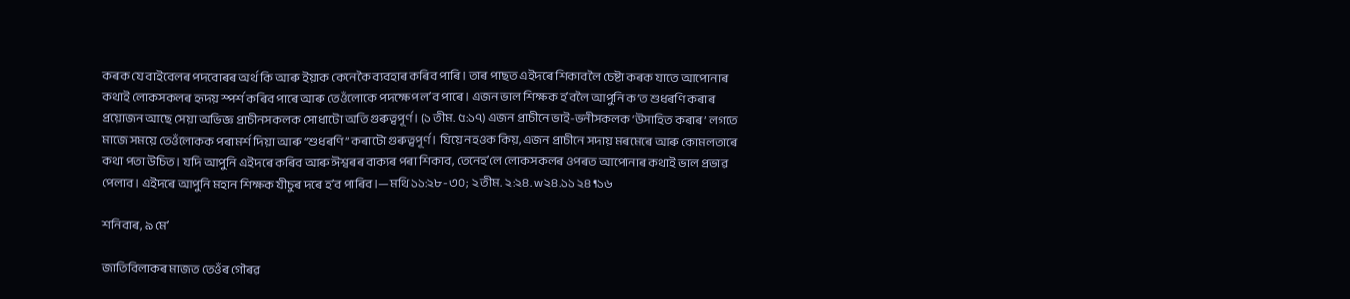কৰক যে বাইবেলৰ পদবোৰৰ অৰ্থ কি আৰু ইয়াক কেনেকৈ ব্যবহাৰ কৰিব পাৰি। তাৰ পাছত এইদৰে শিকাবলৈ চেষ্টা কৰক যাতে আপোনাৰ কথাই লোকসকলৰ হৃদয় স্পৰ্শ কৰিব পাৰে আৰু তেওঁলোকে পদক্ষেপ লʼব পাৰে। এজন ভাল শিক্ষক হʼবলৈ আপুনি ক’ত শুধৰণি কৰাৰ প্ৰয়োজন আছে সেয়া অভিজ্ঞ প্ৰাচীনসকলক সোধাটো অতি গুৰুত্বপূৰ্ণ। (১ তীম. ৫:১৭) এজন প্ৰাচীনে ভাই-ভনীসকলক ‘উসাহিত কৰাৰ’ লগতে মাজে সময়ে তেওঁলোকক পৰামৰ্শ দিয়া আৰু “শুধৰণি” কৰাটো গুৰুত্বপূৰ্ণ। যিয়ে নহওক কিয়, এজন প্ৰাচীনে সদায় মৰমেৰে আৰু কোমলতাৰে কথা পতা উচিত। যদি আপুনি এইদৰে কৰিব আৰু ঈশ্বৰৰ বাক্যৰ পৰা শিকাব, তেনেহʼলে লোকসকলৰ ওপৰত আপোনাৰ কথাই ভাল প্ৰভাৱ পেলাব। এইদৰে আপুনি মহান শিক্ষক যীচুৰ দৰে হʼব পাৰিব।—মথি ১১:২৮-৩০; ২ তীম. ২:২৪. w২৪.১১ ২৪ ¶১৬

শনিবাৰ, ৯ মেʼ

জাতিবিলাকৰ মাজত তেওঁৰ গৌৰৱ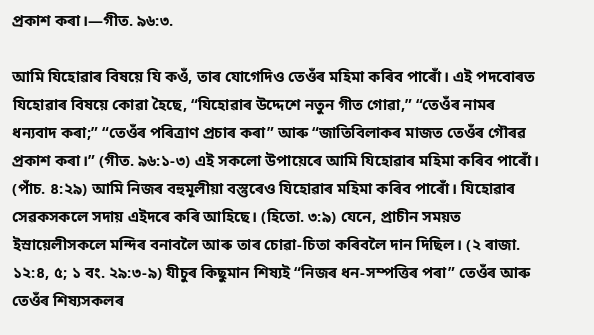প্ৰকাশ কৰা।—গীত. ৯৬:৩.

আমি যিহোৱাৰ বিষয়ে যি কওঁ, তাৰ যোগেদিও তেওঁৰ মহিমা কৰিব পাৰোঁ। এই পদবোৰত যিহোৱাৰ বিষয়ে কোৱা হৈছে, “যিহোৱাৰ উদ্দেশে নতুন গীত গোৱা,” “তেওঁৰ নামৰ ধন্যবাদ কৰা;” “তেওঁৰ পৰিত্ৰাণ প্ৰচাৰ কৰা” আৰু “জাতিবিলাকৰ মাজত তেওঁৰ গৌৰৱ প্ৰকাশ কৰা।” (গীত. ৯৬:১-৩) এই সকলো উপায়েৰে আমি যিহোৱাৰ মহিমা কৰিব পাৰোঁ। (পাঁচ. ৪:২৯) আমি নিজৰ বহুমূলীয়া বস্তুৰেও যিহোৱাৰ মহিমা কৰিব পাৰোঁ। যিহোৱাৰ সেৱকসকলে সদায় এইদৰে কৰি আহিছে। (হিতো. ৩:৯) যেনে, প্ৰাচীন সময়ত ইস্ৰায়েলীসকলে মন্দিৰ বনাবলৈ আৰু তাৰ চোৱা-চিতা কৰিবলৈ দান দিছিল। (২ ৰাজা. ১২:৪, ৫; ১ বং. ২৯:৩-৯) যীচুৰ কিছুমান শিষ্যই “নিজৰ ধন-সম্পত্তিৰ পৰা” তেওঁৰ আৰু তেওঁৰ শিষ্যসকলৰ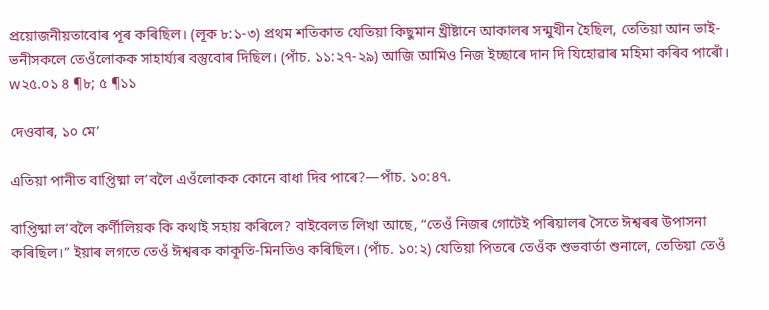প্ৰয়োজনীয়তাবোৰ পূৰ কৰিছিল। (লূক ৮:১-৩) প্ৰথম শতিকাত যেতিয়া কিছুমান খ্ৰীষ্টানে আকালৰ সন্মুখীন হৈছিল, তেতিয়া আন ভাই-ভনীসকলে তেওঁলোকক সাহাৰ্য্যৰ বস্তুবোৰ দিছিল। (পাঁচ. ১১:২৭-২৯) আজি আমিও নিজ ইচ্ছাৰে দান দি যিহোৱাৰ মহিমা কৰিব পাৰোঁ। w২৫.০১ ৪ ¶৮; ৫ ¶১১

দেওবাৰ, ১০ মেʼ

এতিয়া পানীত বাপ্তিষ্মা লʼবলৈ এওঁলোকক কোনে বাধা দিব পাৰে?—পাঁচ. ১০:৪৭.

বাপ্তিষ্মা লʼবলৈ কৰ্ণীলিয়ক কি কথাই সহায় কৰিলে? বাইবেলত লিখা আছে, “তেওঁ নিজৰ গোটেই পৰিয়ালৰ সৈতে ঈশ্বৰৰ উপাসনা কৰিছিল।” ইয়াৰ লগতে তেওঁ ঈশ্বৰক কাকূতি-মিনতিও কৰিছিল। (পাঁচ. ১০:২) যেতিয়া পিতৰে তেওঁক শুভবাৰ্তা শুনালে, তেতিয়া তেওঁ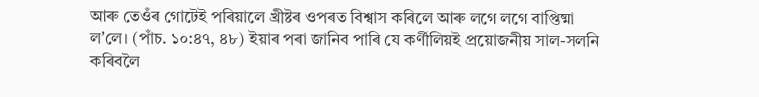আৰু তেওঁৰ গোটেই পৰিয়ালে খ্ৰীষ্টৰ ওপৰত বিশ্বাস কৰিলে আৰু লগে লগে বাপ্তিষ্মা লʼলে। (পাঁচ. ১০:৪৭, ৪৮) ইয়াৰ পৰা জানিব পাৰি যে কৰ্ণীলিয়ই প্ৰয়োজনীয় সাল-সলনি কৰিবলৈ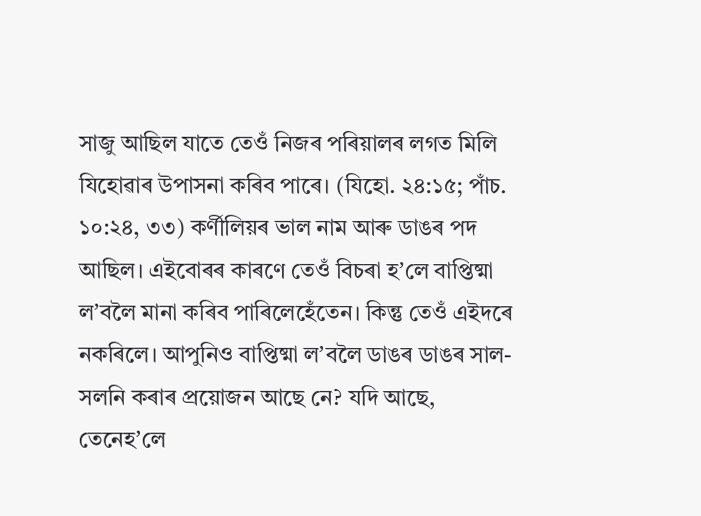সাজু আছিল যাতে তেওঁ নিজৰ পৰিয়ালৰ লগত মিলি যিহোৱাৰ উপাসনা কৰিব পাৰে। (যিহো. ২৪:১৫; পাঁচ. ১০:২৪, ৩৩) কৰ্ণীলিয়ৰ ভাল নাম আৰু ডাঙৰ পদ আছিল। এইবোৰৰ কাৰণে তেওঁ বিচৰা হʼলে বাপ্তিষ্মা লʼবলৈ মানা কৰিব পাৰিলেহেঁতেন। কিন্তু তেওঁ এইদৰে নকৰিলে। আপুনিও বাপ্তিষ্মা লʼবলৈ ডাঙৰ ডাঙৰ সাল-সলনি কৰাৰ প্ৰয়োজন আছে নে? যদি আছে, তেনেহʼলে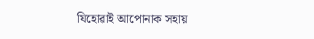যিহোৱাই আপোনাক সহায়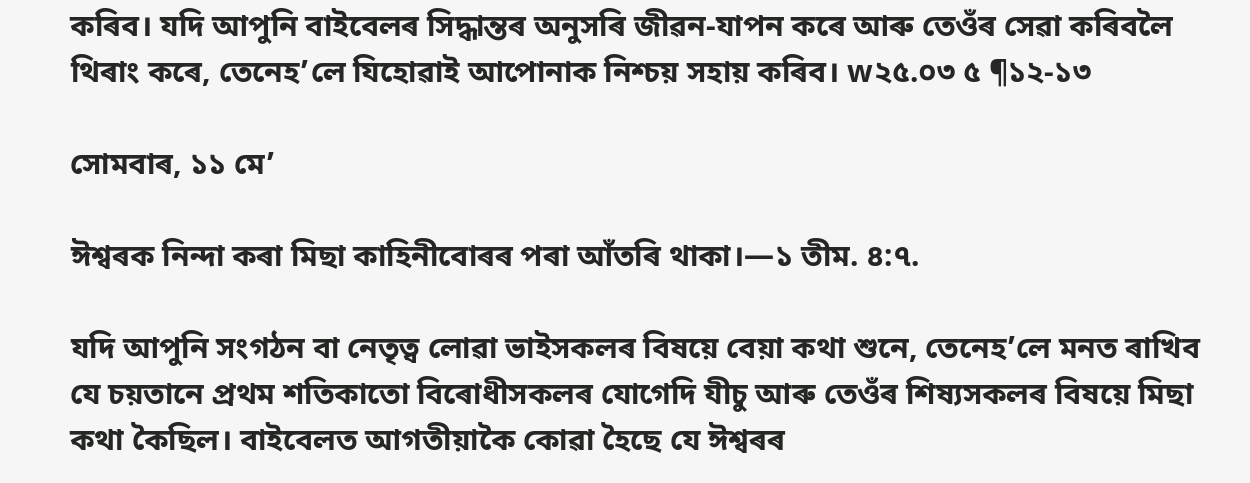কৰিব। যদি আপুনি বাইবেলৰ সিদ্ধান্তৰ অনুসৰি জীৱন-যাপন কৰে আৰু তেওঁৰ সেৱা কৰিবলৈ থিৰাং কৰে, তেনেহʼলে যিহোৱাই আপোনাক নিশ্চয় সহায় কৰিব। w২৫.০৩ ৫ ¶১২-১৩

সোমবাৰ, ১১ মেʼ

ঈশ্বৰক নিন্দা কৰা মিছা কাহিনীবোৰৰ পৰা আঁতৰি থাকা।—১ তীম. ৪:৭.

যদি আপুনি সংগঠন বা নেতৃত্ব লোৱা ভাইসকলৰ বিষয়ে বেয়া কথা শুনে, তেনেহʼলে মনত ৰাখিব যে চয়তানে প্ৰথম শতিকাতো বিৰোধীসকলৰ যোগেদি যীচু আৰু তেওঁৰ শিষ্যসকলৰ বিষয়ে মিছা কথা কৈছিল। বাইবেলত আগতীয়াকৈ কোৱা হৈছে যে ঈশ্বৰৰ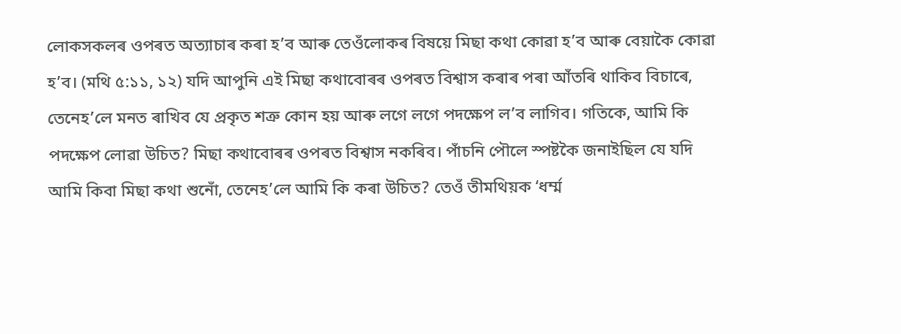লোকসকলৰ ওপৰত অত্যাচাৰ কৰা হʼব আৰু তেওঁলোকৰ বিষয়ে মিছা কথা কোৱা হʼব আৰু বেয়াকৈ কোৱা হʼব। (মথি ৫:১১, ১২) যদি আপুনি এই মিছা কথাবোৰৰ ওপৰত বিশ্বাস কৰাৰ পৰা আঁতৰি থাকিব বিচাৰে, তেনেহʼলে মনত ৰাখিব যে প্ৰকৃত শত্ৰু কোন হয় আৰু লগে লগে পদক্ষেপ লʼব লাগিব। গতিকে, আমি কি পদক্ষেপ লোৱা উচিত? মিছা কথাবোৰৰ ওপৰত বিশ্বাস নকৰিব। পাঁচনি পৌলে স্পষ্টকৈ জনাইছিল যে যদি আমি কিবা মিছা কথা শুনোঁ, তেনেহʼলে আমি কি কৰা উচিত? তেওঁ তীমথিয়ক ‘ধৰ্ম্ম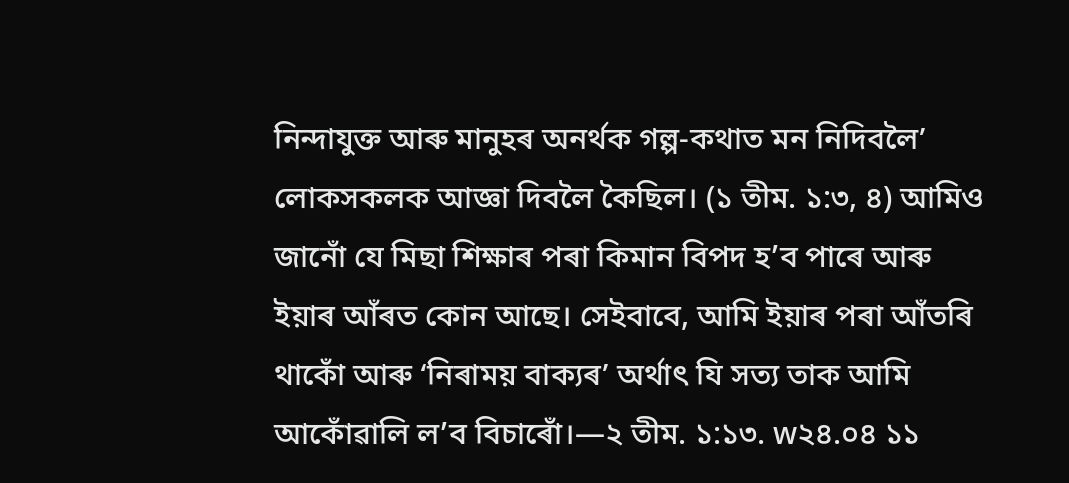নিন্দাযুক্ত আৰু মানুহৰ অনৰ্থক গল্প-কথাত মন নিদিবলৈ’ লোকসকলক আজ্ঞা দিবলৈ কৈছিল। (১ তীম. ১:৩, ৪) আমিও জানোঁ যে মিছা শিক্ষাৰ পৰা কিমান বিপদ হʼব পাৰে আৰু ইয়াৰ আঁৰত কোন আছে। সেইবাবে, আমি ইয়াৰ পৰা আঁতৰি থাকোঁ আৰু ‘নিৰাময় বাক্যৰ’ অৰ্থাৎ যি সত্য তাক আমি আকোঁৱালি লʼব বিচাৰোঁ।—২ তীম. ১:১৩. w২৪.০৪ ১১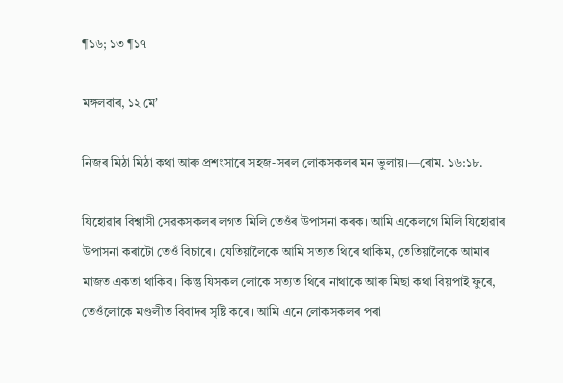¶১৬; ১৩ ¶১৭

মঙ্গলবাৰ, ১২ মেʼ

নিজৰ মিঠা মিঠা কথা আৰু প্ৰশংসাৰে সহজ-সৰল লোকসকলৰ মন ভুলায়।—ৰোম. ১৬:১৮.

যিহোৱাৰ বিশ্বাসী সেৱকসকলৰ লগত মিলি তেওঁৰ উপাসনা কৰক। আমি একেলগে মিলি যিহোৱাৰ উপাসনা কৰাটো তেওঁ বিচাৰে। যেতিয়ালৈকে আমি সত্যত থিৰে থাকিম, তেতিয়ালৈকে আমাৰ মাজত একতা থাকিব। কিন্তু যিসকল লোকে সত্যত থিৰে নাথাকে আৰু মিছা কথা বিয়পাই ফুৰে, তেওঁলোকে মণ্ডলীত বিবাদৰ সৃষ্টি কৰে। আমি এনে লোকসকলৰ পৰা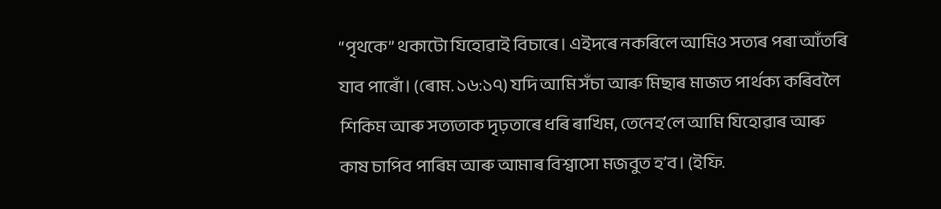“পৃথকে” থকাটো যিহোৱাই বিচাৰে। এইদৰে নকৰিলে আমিও সত্যৰ পৰা আঁতৰি যাব পাৰোঁ। (ৰোম. ১৬:১৭) যদি আমি সঁচা আৰু মিছাৰ মাজত পাৰ্থক্য কৰিবলৈ শিকিম আৰু সত্যতাক দৃঢ়তাৰে ধৰি ৰাখিম, তেনেহʼলে আমি যিহোৱাৰ আৰু কাষ চাপিব পাৰিম আৰু আমাৰ বিশ্বাসো মজবুত হʼব। (ইফি.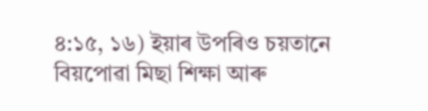৪:১৫, ১৬) ইয়াৰ উপৰিও চয়তানে বিয়পোৱা মিছা শিক্ষা আৰু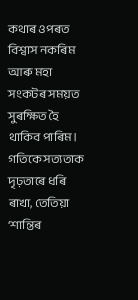কথাৰ ওপৰত বিশ্বাস নকৰিম আৰু মহা সংকটৰ সময়ত সুৰক্ষিত হৈ থাকিব পাৰিম। গতিকে সত্যতাক দৃঢ়তাৰে ধৰি ৰাখা, তেতিয়া ‘শান্তিৰ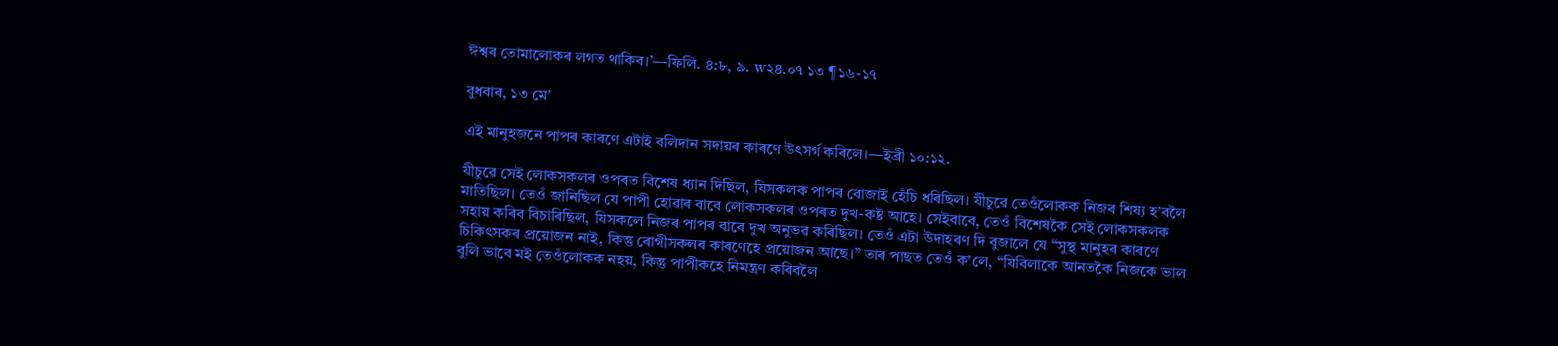ঈশ্বৰ তোমালোকৰ লগত থাকিব।’—ফিলি. ৪:৮, ৯. w২৪.০৭ ১৩ ¶১৬-১৭

বুধবাৰ, ১৩ মেʼ

এই মানুহজনে পাপৰ কাৰণে এটাই বলিদান সদায়ৰ কাৰণে উৎসৰ্গ কৰিলে।—ইব্ৰী ১০:১২.

যীচুৱে সেই লোকসকলৰ ওপৰত বিশেষ ধ্যান দিছিল, যিসকলক পাপৰ বোজাই হেঁচি ধৰিছিল। যীচুৱে তেওঁলোকক নিজৰ শিষ্য হʼবলৈ মাতিছিল। তেওঁ জানিছিল যে পাপী হোৱাৰ বাবে লোকসকলৰ ওপৰত দুখ-কষ্ট আহে। সেইবাবে, তেওঁ বিশেষকৈ সেই লোকসকলক সহায় কৰিব বিচাৰিছিল, যিসকলে নিজৰ পাপৰ বাবে দুখ অনুভৱ কৰিছিল। তেওঁ এটা উদাহৰণ দি বুজালে যে “সুস্থ মানুহৰ কাৰণে চিকিৎসকৰ প্ৰয়োজন নাই, কিন্তু ৰোগীসকলৰ কাৰণেহে প্ৰয়োজন আছে।” তাৰ পাছত তেওঁ কʼলে, “যিবিলাকে আনতকৈ নিজকে ভাল বুলি ভাবে মই তেওঁলোকক নহয়, কিন্তু পাপীকহে নিমন্ত্ৰণ কৰিবলৈ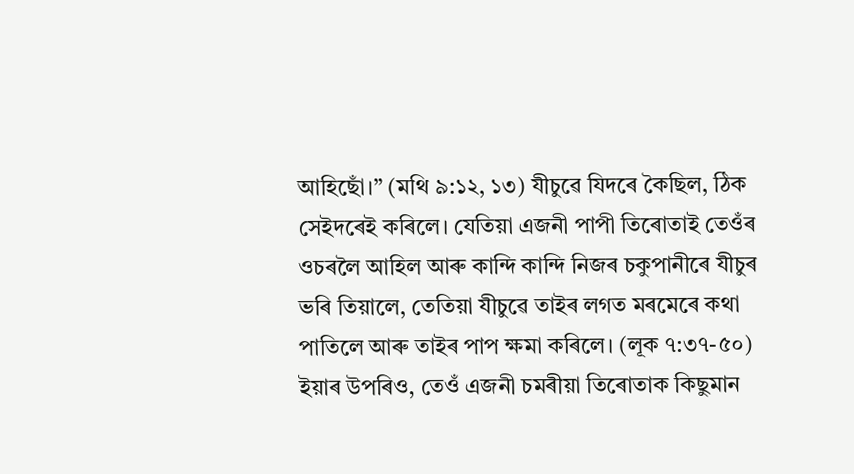আহিছোঁ।” (মথি ৯:১২, ১৩) যীচুৱে যিদৰে কৈছিল, ঠিক সেইদৰেই কৰিলে। যেতিয়া এজনী পাপী তিৰোতাই তেওঁৰ ওচৰলৈ আহিল আৰু কান্দি কান্দি নিজৰ চকুপানীৰে যীচুৰ ভৰি তিয়ালে, তেতিয়া যীচুৱে তাইৰ লগত মৰমেৰে কথা পাতিলে আৰু তাইৰ পাপ ক্ষমা কৰিলে। (লূক ৭:৩৭-৫০) ইয়াৰ উপৰিও, তেওঁ এজনী চমৰীয়া তিৰোতাক কিছুমান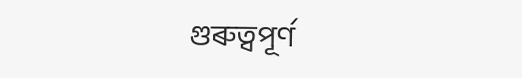গুৰুত্বপূৰ্ণ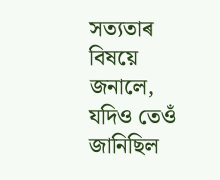সত্যতাৰ বিষয়ে জনালে, যদিও তেওঁ জানিছিল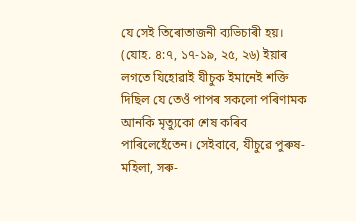যে সেই তিৰোতাজনী ব্যভিচাৰী হয়। (যোহ. ৪:৭, ১৭-১৯, ২৫, ২৬) ইয়াৰ লগতে যিহোৱাই যীচুক ইমানেই শক্তি দিছিল যে তেওঁ পাপৰ সকলো পৰিণামক আনকি মৃত্যুকো শেষ কৰিব পাৰিলেহেঁতেন। সেইবাবে, যীচুৱে পুৰুষ-মহিলা, সৰু-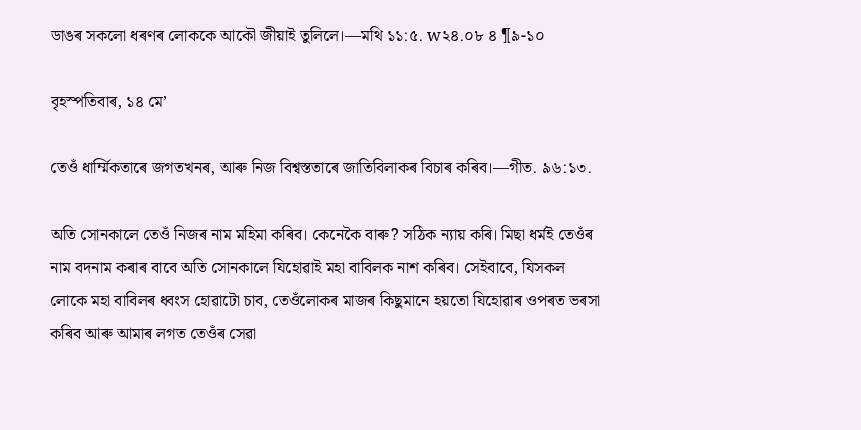ডাঙৰ সকলো ধৰণৰ লোককে আকৌ জীয়াই তুলিলে।—মথি ১১:৫. w২৪.০৮ ৪ ¶৯-১০

বৃহস্পতিবাৰ, ১৪ মেʼ

তেওঁ ধাৰ্ম্মিকতাৰে জগতখনৰ, আৰু নিজ বিশ্বস্ততাৰে জাতিবিলাকৰ বিচাৰ কৰিব।—গীত. ৯৬:১৩.

অতি সোনকালে তেওঁ নিজৰ নাম মহিমা কৰিব। কেনেকৈ বাৰু? সঠিক ন্যায় কৰি। মিছা ধৰ্মই তেওঁৰ নাম বদনাম কৰাৰ বাবে অতি সোনকালে যিহোৱাই মহা বাবিলক নাশ কৰিব। সেইবাবে, যিসকল লোকে মহা বাবিলৰ ধ্বংস হোৱাটো চাব, তেওঁলোকৰ মাজৰ কিছুমানে হয়তো যিহোৱাৰ ওপৰত ভৰসা কৰিব আৰু আমাৰ লগত তেওঁৰ সেৱা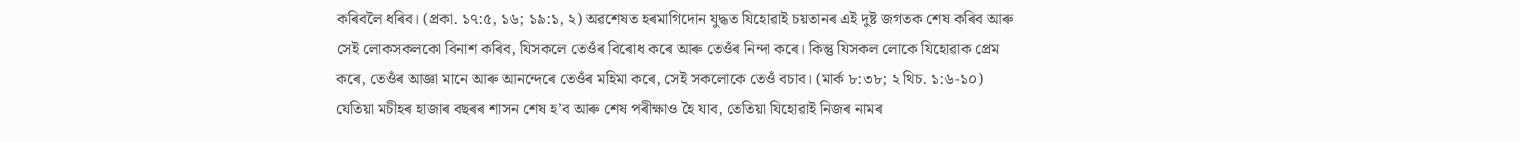কৰিবলৈ ধৰিব। (প্ৰকা. ১৭:৫, ১৬; ১৯:১, ২) অৱশেষত হৰমাগিদোন যুদ্ধত যিহোৱাই চয়তানৰ এই দুষ্ট জগতক শেষ কৰিব আৰু সেই লোকসকলকো বিনাশ কৰিব, যিসকলে তেওঁৰ বিৰোধ কৰে আৰু তেওঁৰ নিন্দা কৰে। কিন্তু যিসকল লোকে যিহোৱাক প্ৰেম কৰে, তেওঁৰ আজ্ঞা মানে আৰু আনন্দেৰে তেওঁৰ মহিমা কৰে, সেই সকলোকে তেওঁ বচাব। (মাৰ্ক ৮:৩৮; ২ থিচ. ১:৬-১০) যেতিয়া মচীহৰ হাজাৰ বছৰৰ শাসন শেষ হʼব আৰু শেষ পৰীক্ষাও হৈ যাব, তেতিয়া যিহোৱাই নিজৰ নামৰ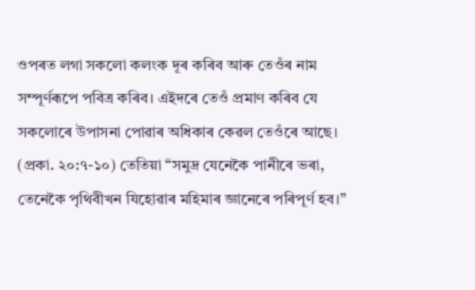ওপৰত লগা সকলো কলংক দূৰ কৰিব আৰু তেওঁৰ নাম সম্পূৰ্ণৰূপে পবিত্ৰ কৰিব। এইদৰে তেওঁ প্ৰমাণ কৰিব যে সকলোৰে উপাসনা পোৱাৰ অধিকাৰ কেৱল তেওঁৰে আছে। (প্ৰকা. ২০:৭-১০) তেতিয়া “সমুদ্ৰ যেনেকৈ পানীৰে ভৰা, তেনেকৈ পৃথিবীখন যিহোৱাৰ মহিমাৰ জ্ঞানেৰে পৰিপূৰ্ণ হব।”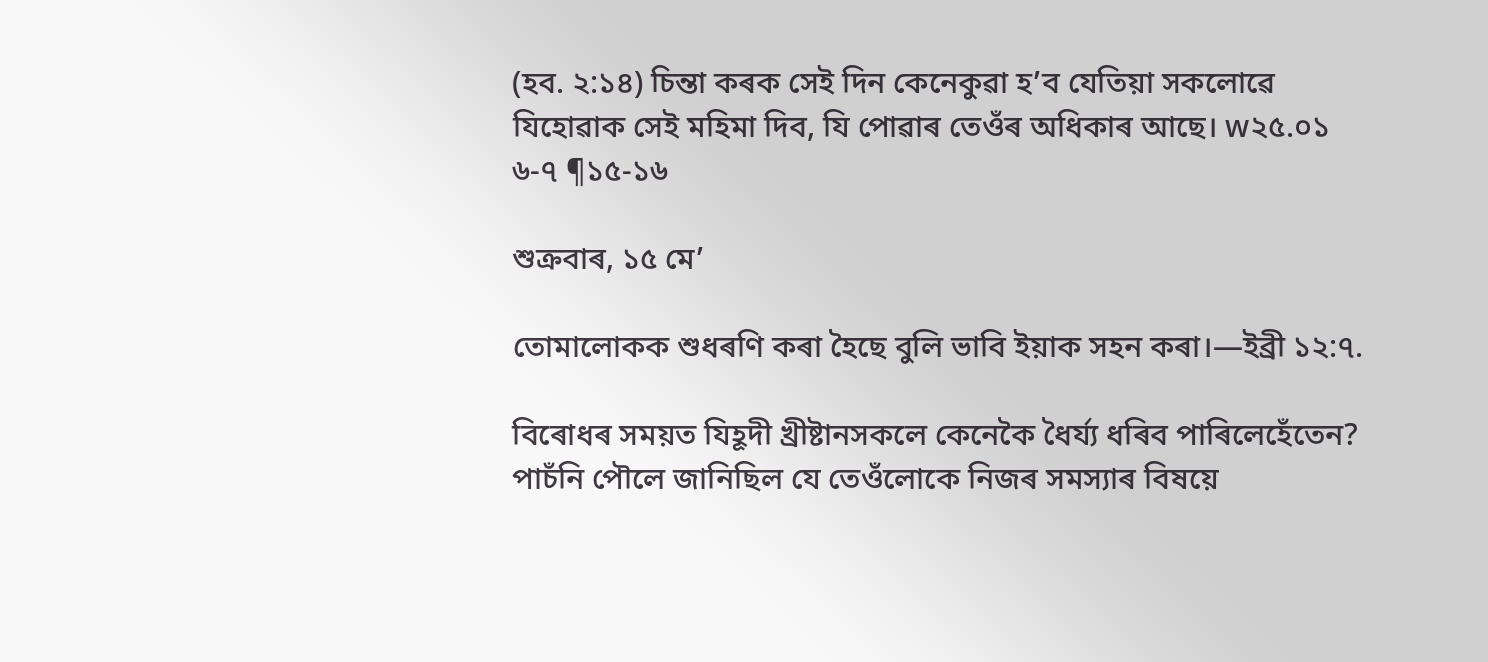(হব. ২:১৪) চিন্তা কৰক সেই দিন কেনেকুৱা হʼব যেতিয়া সকলোৱে যিহোৱাক সেই মহিমা দিব, যি পোৱাৰ তেওঁৰ অধিকাৰ আছে। w২৫.০১ ৬-৭ ¶১৫-১৬

শুক্ৰবাৰ, ১৫ মেʼ

তোমালোকক শুধৰণি কৰা হৈছে বুলি ভাবি ইয়াক সহন কৰা।—ইব্ৰী ১২:৭.

বিৰোধৰ সময়ত যিহূদী খ্ৰীষ্টানসকলে কেনেকৈ ধৈৰ্য্য ধৰিব পাৰিলেহেঁতেন? পাচঁনি পৌলে জানিছিল যে তেওঁলোকে নিজৰ সমস্যাৰ বিষয়ে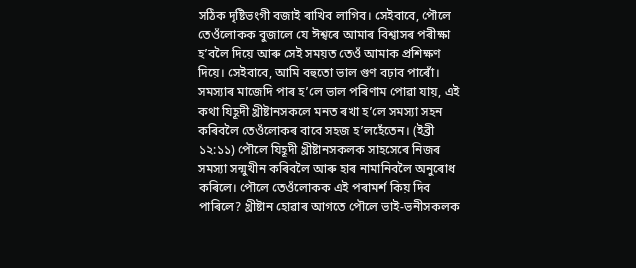সঠিক দৃষ্টিভংগী বজাই ৰাখিব লাগিব। সেইবাবে, পৌলে তেওঁলোকক বুজালে যে ঈশ্বৰে আমাৰ বিশ্বাসৰ পৰীক্ষা হʼবলৈ দিয়ে আৰু সেই সময়ত তেওঁ আমাক প্ৰশিক্ষণ দিয়ে। সেইবাবে, আমি বহুতো ভাল গুণ বঢ়াব পাৰোঁ। সমস্যাৰ মাজেদি পাৰ হʼলে ভাল পৰিণাম পোৱা যায়, এই কথা যিহূদী খ্ৰীষ্টানসকলে মনত ৰখা হʼলে সমস্যা সহন কৰিবলৈ তেওঁলোকৰ বাবে সহজ হʼলহেঁতেন। (ইব্ৰী ১২:১১) পৌলে যিহূদী খ্ৰীষ্টানসকলক সাহসেৰে নিজৰ সমস্যা সন্মুখীন কৰিবলৈ আৰু হাৰ নামানিবলৈ অনুৰোধ কৰিলে। পৌলে তেওঁলোকক এই পৰামৰ্শ কিয় দিব পাৰিলে? খ্ৰীষ্টান হোৱাৰ আগতে পৌলে ভাই-ভনীসকলক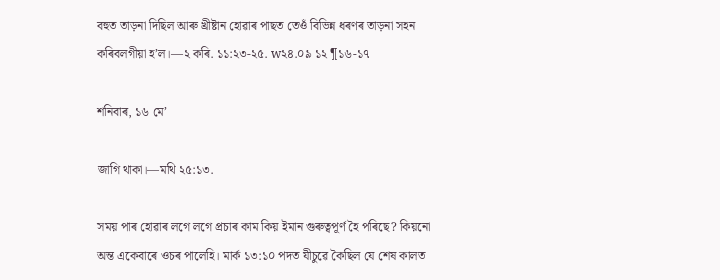বহুত তাড়না দিছিল আৰু খ্ৰীষ্টান হোৱাৰ পাছত তেওঁ বিভিন্ন ধৰণৰ তাড়না সহন কৰিবলগীয়া হʼল।—২ কৰি. ১১:২৩-২৫. w২৪.০৯ ১২ ¶১৬-১৭

শনিবাৰ, ১৬ মেʼ

জাগি থাকা।—মথি ২৫:১৩.

সময় পাৰ হোৱাৰ লগে লগে প্ৰচাৰ কাম কিয় ইমান গুৰুত্বপূৰ্ণ হৈ পৰিছে? কিয়নো অন্ত একেবাৰে ওচৰ পালেহি। মাৰ্ক ১৩:১০ পদত যীচুৱে কৈছিল যে শেষ কালত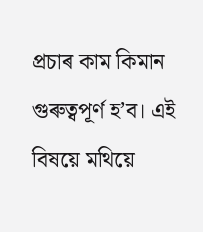প্ৰচাৰ কাম কিমান গুৰুত্বপূৰ্ণ হʼব। এই বিষয়ে মথিয়ে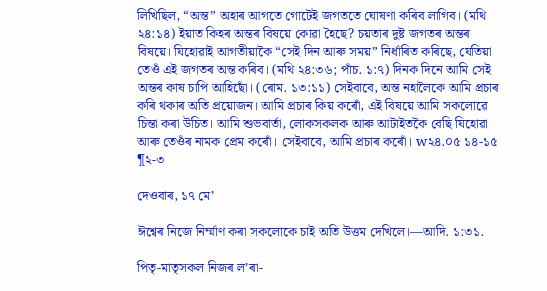লিখিছিল, “অন্ত” অহাৰ আগতে গোটেই জগততে ঘোষণা কৰিব লাগিব। (মথি ২৪:১৪) ইয়াত কিহৰ অন্তৰ বিষয়ে কোৱা হৈছে? চয়তাৰ দুষ্ট জগতৰ অন্তৰ বিষয়ে। যিহোৱাই আগতীয়াকৈ “সেই দিন আৰু সময়” নিৰ্ধাৰিত কৰিছে, যেতিয়া তেওঁ এই জগতৰ অন্ত কৰিব। (মথি ২৪:৩৬; পাঁচ. ১:৭) দিনক দিনে আমি সেই অন্তৰ কাষ চাপি আহিছোঁ। (ৰোম. ১৩:১১) সেইবাবে, অন্ত নহালৈকে আমি প্ৰচাৰ কৰি থকাৰ অতি প্ৰয়োজন। আমি প্ৰচাৰ কিয় কৰোঁ, এই বিষয়ে আমি সকলোৱে চিন্তা কৰা উচিত। আমি শুভবাৰ্তা, লোকসকলক আৰু আটাইতকৈ বেছি যিহোৱা আৰু তেওঁৰ নামক প্ৰেম কৰোঁ। সেইবাবে, আমি প্ৰচাৰ কৰোঁ। w২৪.০৫ ১৪-১৫ ¶২-৩

দেওবাৰ, ১৭ মেʼ

ঈশ্বেৰ নিজে নিৰ্ম্মাণ কৰা সকলোকে চাই অতি উত্তম দেখিলে।—আদি. ১:৩১.

পিতৃ-মাতৃসকল নিজৰ লʼৰা-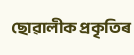ছোৱালীক প্ৰকৃতিৰ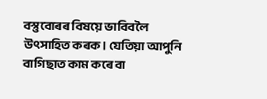বস্তুবোৰৰ বিষয়ে ভাবিবলৈ উৎসাহিত কৰক। যেতিয়া আপুনি বাগিছাত কাম কৰে বা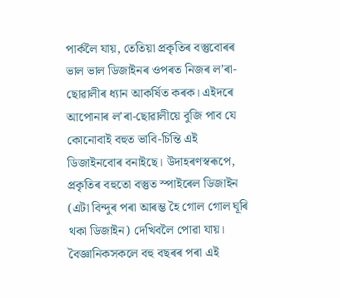পাৰ্কলৈ যায়, তেতিয়া প্ৰকৃতিৰ বস্তুবোৰৰ ভাল ভাল ডিজাইনৰ ওপৰত নিজৰ লʼৰা-ছোৱালীৰ ধ্যান আকৰ্ষিত কৰক। এইদৰে আপোনাৰ লʼৰা-ছোৱালীয়ে বুজি পাব যে কোনোবাই বহুত ভাবি-চিন্তি এই ডিজাইনবোৰ বনাইছে। উদাহৰণস্বৰূপে, প্ৰকৃতিৰ বহুতো বস্তুত স্পাইৰেল ডিজাইন (এটা বিন্দুৰ পৰা আৰম্ভ হৈ গোল গোল ঘূৰি থকা ডিজাইন) দেখিবলৈ পোৱা যায়। বৈজ্ঞানিকসকলে বহু বছৰৰ পৰা এই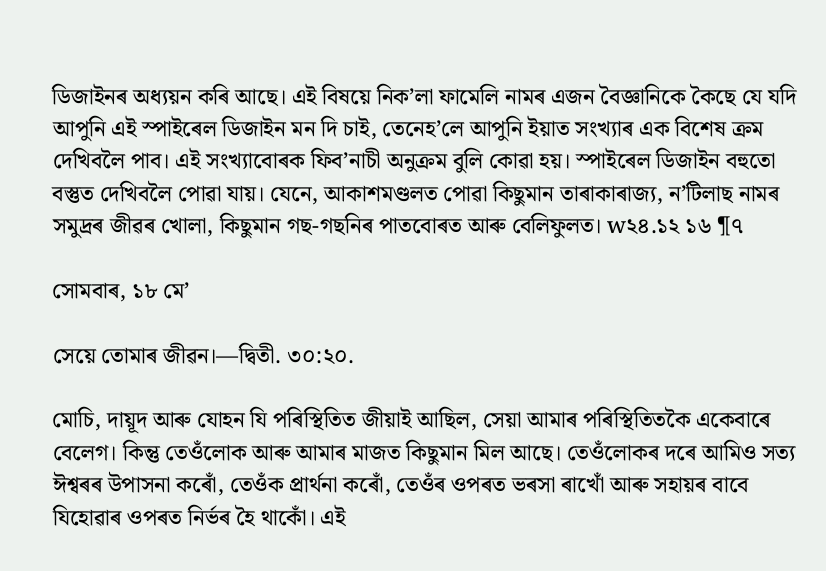ডিজাইনৰ অধ্যয়ন কৰি আছে। এই বিষয়ে নিকʼলা ফামেলি নামৰ এজন বৈজ্ঞানিকে কৈছে যে যদি আপুনি এই স্পাইৰেল ডিজাইন মন দি চাই, তেনেহʼলে আপুনি ইয়াত সংখ্যাৰ এক বিশেষ ক্ৰম দেখিবলৈ পাব। এই সংখ্যাবোৰক ফিবʼনাচী অনুক্ৰম বুলি কোৱা হয়। স্পাইৰেল ডিজাইন বহুতো বস্তুত দেখিবলৈ পোৱা যায়। যেনে, আকাশমণ্ডলত পোৱা কিছুমান তাৰাকাৰাজ্য, নʼটিলাছ নামৰ সমুদ্ৰৰ জীৱৰ খোলা, কিছুমান গছ-গছনিৰ পাতবোৰত আৰু বেলিফুলত। w২৪.১২ ১৬ ¶৭

সোমবাৰ, ১৮ মেʼ

সেয়ে তোমাৰ জীৱন।—দ্বিতী. ৩০:২০.

মোচি, দায়ূদ আৰু যোহন যি পৰিস্থিতিত জীয়াই আছিল, সেয়া আমাৰ পৰিস্থিতিতকৈ একেবাৰে বেলেগ। কিন্তু তেওঁলোক আৰু আমাৰ মাজত কিছুমান মিল আছে। তেওঁলোকৰ দৰে আমিও সত্য ঈশ্বৰৰ উপাসনা কৰোঁ, তেওঁক প্ৰাৰ্থনা কৰোঁ, তেওঁৰ ওপৰত ভৰসা ৰাখোঁ আৰু সহায়ৰ বাবে যিহোৱাৰ ওপৰত নিৰ্ভৰ হৈ থাকোঁ। এই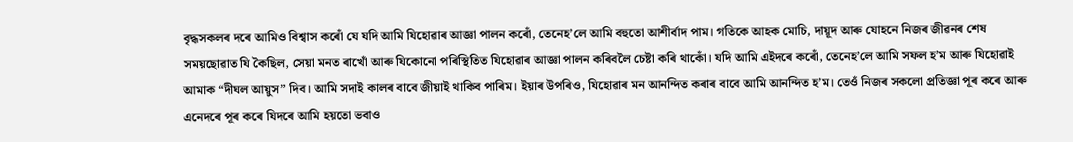বৃদ্ধসকলৰ দৰে আমিও বিশ্বাস কৰোঁ যে যদি আমি যিহোৱাৰ আজ্ঞা পালন কৰোঁ, তেনেহʼলে আমি বহুতো আশীৰ্বাদ পাম। গতিকে আহক মোচি, দায়ূদ আৰু যোহনে নিজৰ জীৱনৰ শেষ সময়ছোৱাত যি কৈছিল, সেয়া মনত ৰাখোঁ আৰু যিকোনো পৰিস্থিতিত যিহোৱাৰ আজ্ঞা পালন কৰিবলৈ চেষ্টা কৰি থাকোঁ। যদি আমি এইদৰে কৰোঁ, তেনেহʼলে আমি সফল হʼম আৰু যিহোৱাই আমাক “দীঘল আয়ুস” দিব। আমি সদাই কালৰ বাবে জীয়াই থাকিব পাৰিম। ইয়াৰ উপৰিও, যিহোৱাৰ মন আনন্দিত কৰাৰ বাবে আমি আনন্দিত হʼম। তেওঁ নিজৰ সকলো প্ৰতিজ্ঞা পূৰ কৰে আৰু এনেদৰে পূৰ কৰে যিদৰে আমি হয়তো ভবাও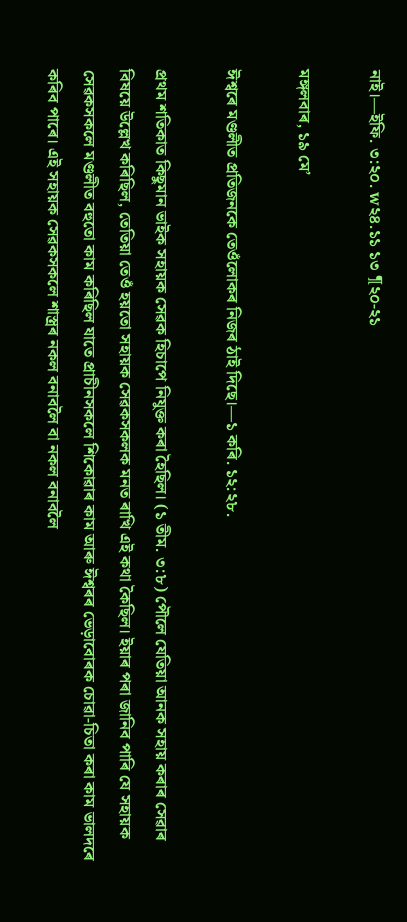নাই।—ইফি. ৩:২০. w২৪.১১ ১৩ ¶২০-২১

মঙ্গলবাৰ, ১৯ মেʼ

ঈশ্বৰে মণ্ডলীত প্ৰতিজনকে তেওঁলোকৰ নিজৰ ঠাই দিছে।—১ কৰি. ১২:২৮.

প্ৰথম শতিকাত কিছুমান ভাইক সহায়ক সেৱক হিচাপে নিযুক্ত কৰা হৈছিল। (১ তীম. ৩:৮) পৌলে যেতিয়া আনক সহায় কৰাৰ সেৱাৰ বিষয়ে উল্লেখ কৰিছিল, তেতিয়া তেওঁ হয়তো সহায়ক সেৱকসকলক মনত ৰাখি এই কথা কৈছিল। ইয়াৰ পৰা জানিব পাৰি যে সহায়ক সেৱকসকলে মণ্ডলীত বহুতো কাম কৰিছিল যাতে প্ৰাচীনসকলে শিকোৱাৰ কাম আৰু ঈশ্বৰৰ ভেড়াবোৰক চোৱা-চিতা কৰা কাম ভালদৰে কৰিব পাৰে। এই সহায়ক সেৱকসকলে শাস্ত্ৰৰ নকল বনাবলৈ বা নকল বনাবলৈ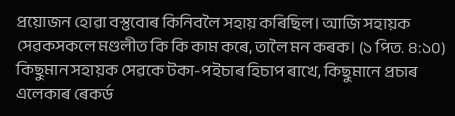প্ৰয়োজন হোৱা বস্তুবোৰ কিনিবলৈ সহায় কৰিছিল। আজি সহায়ক সেৱকসকলে মণ্ডলীত কি কি কাম কৰে, তালৈ মন কৰক। (১ পিত. ৪:১০) কিছুমান সহায়ক সেৱকে টকা-পইচাৰ হিচাপ ৰাখে, কিছুমানে প্ৰচাৰ এলেকাৰ ৰেকৰ্ড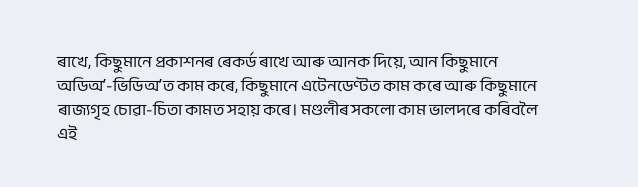ৰাখে, কিছুমানে প্ৰকাশনৰ ৰেকৰ্ড ৰাখে আৰু আনক দিয়ে, আন কিছুমানে অডিঅʼ-ভিডিঅʼত কাম কৰে, কিছুমানে এটেনডেণ্টত কাম কৰে আৰু কিছুমানে ৰাজ্যগৃহ চোৱা-চিতা কামত সহায় কৰে। মণ্ডলীৰ সকলো কাম ভালদৰে কৰিবলৈ এই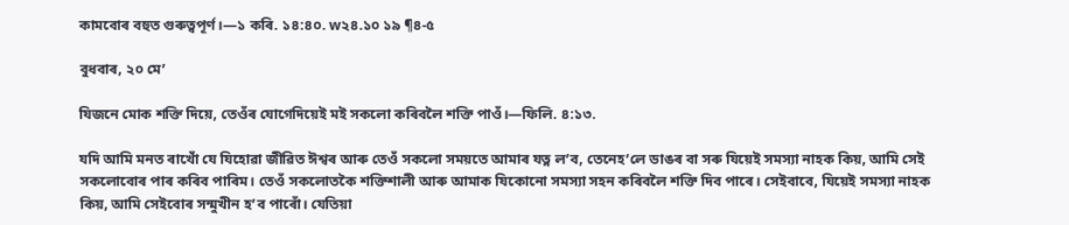কামবোৰ বহুত গুৰুত্বপূৰ্ণ।—১ কৰি. ১৪:৪০. w২৪.১০ ১৯ ¶৪-৫

বুধবাৰ, ২০ মেʼ

যিজনে মোক শক্তি দিয়ে, তেওঁৰ যোগেদিয়েই মই সকলো কৰিবলৈ শক্তি পাওঁ।—ফিলি. ৪:১৩.

যদি আমি মনত ৰাখোঁ যে যিহোৱা জীৱিত ঈশ্বৰ আৰু তেওঁ সকলো সময়তে আমাৰ যত্ন লʼব, তেনেহʼলে ডাঙৰ বা সৰু যিয়েই সমস্যা নাহক কিয়, আমি সেই সকলোবোৰ পাৰ কৰিব পাৰিম। তেওঁ সকলোতকৈ শক্তিশালী আৰু আমাক যিকোনো সমস্যা সহন কৰিবলৈ শক্তি দিব পাৰে। সেইবাবে, যিয়েই সমস্যা নাহক কিয়, আমি সেইবোৰ সন্মুখীন হʼব পাৰোঁ। যেতিয়া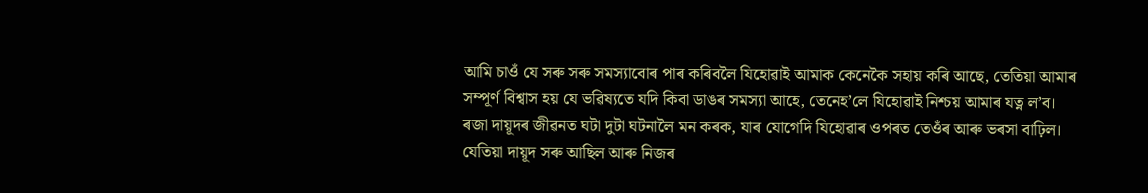আমি চাওঁ যে সৰু সৰু সমস্যাবোৰ পাৰ কৰিবলৈ যিহোৱাই আমাক কেনেকৈ সহায় কৰি আছে, তেতিয়া আমাৰ সম্পূৰ্ণ বিশ্বাস হয় যে ভৱিষ্যতে যদি কিবা ডাঙৰ সমস্যা আহে, তেনেহʼলে যিহোৱাই নিশ্চয় আমাৰ যত্ন লʼব। ৰজা দায়ূদৰ জীৱনত ঘটা দুটা ঘটনালৈ মন কৰক, যাৰ যোগেদি যিহোৱাৰ ওপৰত তেওঁৰ আৰু ভৰসা বাঢ়িল। যেতিয়া দায়ূদ সৰু আছিল আৰু নিজৰ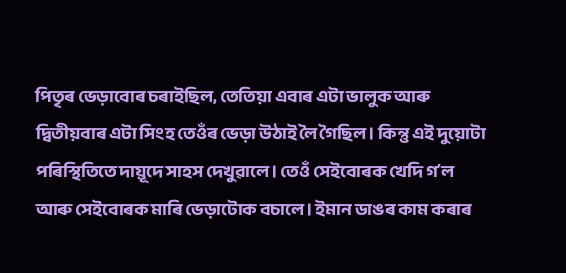পিতৃৰ ভেড়াবোৰ চৰাইছিল, তেতিয়া এবাৰ এটা ভালুক আৰু দ্বিতীয়বাৰ এটা সিংহ তেওঁৰ ভেড়া উঠাই লৈ গৈছিল। কিন্তু এই দুয়োটা পৰিস্থিতিতে দায়ূদে সাহস দেখুৱালে। তেওঁ সেইবোৰক খেদি গʼল আৰু সেইবোৰক মাৰি ভেড়াটোক বচালে। ইমান ডাঙৰ কাম কৰাৰ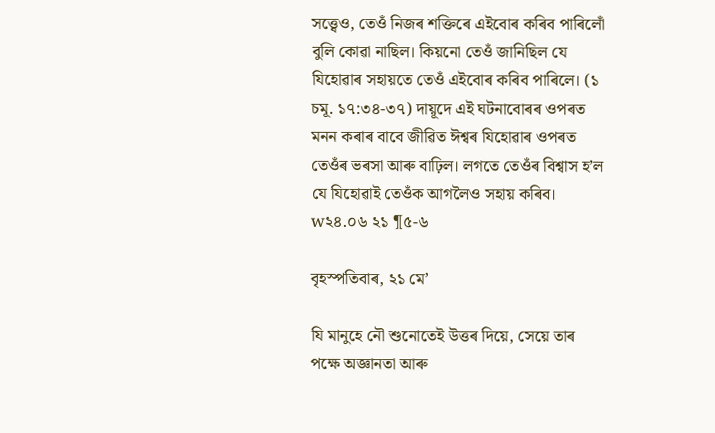সত্ত্বেও, তেওঁ নিজৰ শক্তিৰে এইবোৰ কৰিব পাৰিলোঁ বুলি কোৱা নাছিল। কিয়নো তেওঁ জানিছিল যে যিহোৱাৰ সহায়তে তেওঁ এইবোৰ কৰিব পাৰিলে। (১ চমূ. ১৭:৩৪-৩৭) দায়ূদে এই ঘটনাবোৰৰ ওপৰত মনন কৰাৰ বাবে জীৱিত ঈশ্বৰ যিহোৱাৰ ওপৰত তেওঁৰ ভৰসা আৰু বাঢ়িল। লগতে তেওঁৰ বিশ্বাস হʼল যে যিহোৱাই তেওঁক আগলৈও সহায় কৰিব। w২৪.০৬ ২১ ¶৫-৬

বৃহস্পতিবাৰ, ২১ মেʼ

যি মানুহে নৌ শুনোতেই উত্তৰ দিয়ে, সেয়ে তাৰ পক্ষে অজ্ঞানতা আৰু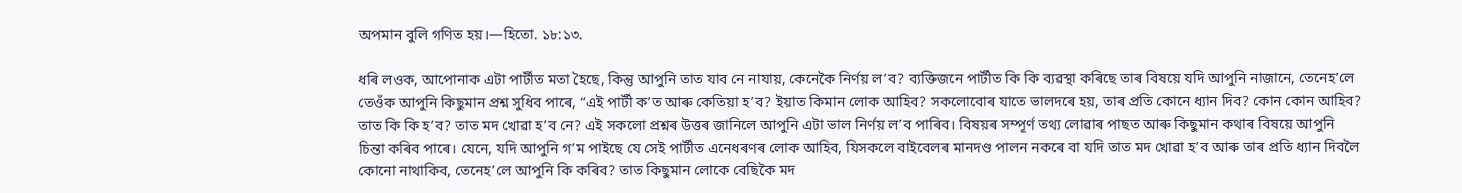অপমান বুলি গণিত হয়।—হিতো. ১৮:১৩.

ধৰি লওক, আপোনাক এটা পাৰ্টীত মতা হৈছে, কিন্তু আপুনি তাত যাব নে নাযায়, কেনেকৈ নিৰ্ণয় লʼব? ব্যক্তিজনে পাৰ্টীত কি কি ব্যৱস্থা কৰিছে তাৰ বিষয়ে যদি আপুনি নাজানে, তেনেহʼলে তেওঁক আপুনি কিছুমান প্ৰশ্ন সুধিব পাৰে, “এই পাৰ্টী কʼত আৰু কেতিয়া হʼব? ইয়াত কিমান লোক আহিব? সকলোবোৰ যাতে ভালদৰে হয়, তাৰ প্ৰতি কোনে ধ্যান দিব? কোন কোন আহিব? তাত কি কি হʼব? তাত মদ খোৱা হʼব নে? এই সকলো প্ৰশ্নৰ উত্তৰ জানিলে আপুনি এটা ভাল নিৰ্ণয় লʼব পাৰিব। বিষয়ৰ সম্পূৰ্ণ তথ্য লোৱাৰ পাছত আৰু কিছুমান কথাৰ বিষয়ে আপুনি চিন্তা কৰিব পাৰে। যেনে, যদি আপুনি গʼম পাইছে যে সেই পাৰ্টীত এনেধৰণৰ লোক আহিব, যিসকলে বাইবেলৰ মানদণ্ড পালন নকৰে বা যদি তাত মদ খোৱা হʼব আৰু তাৰ প্ৰতি ধ্যান দিবলৈ কোনো নাথাকিব, তেনেহʼলে আপুনি কি কৰিব? তাত কিছুমান লোকে বেছিকৈ মদ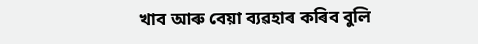খাব আৰু বেয়া ব্যৱহাৰ কৰিব বুলি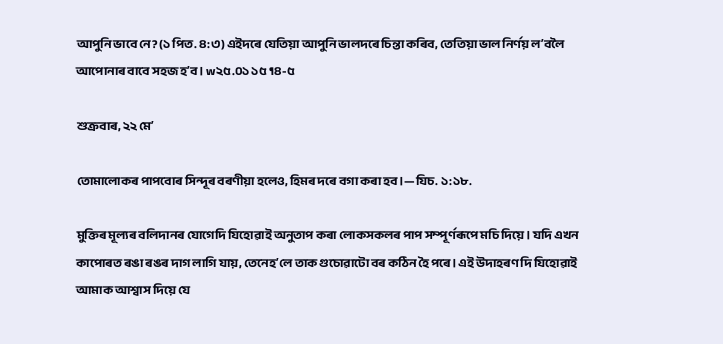আপুনি ভাবে নে? (১ পিত. ৪:৩) এইদৰে যেতিয়া আপুনি ভালদৰে চিন্তা কৰিব, তেতিয়া ভাল নিৰ্ণয় লʼবলৈ আপোনাৰ বাবে সহজ হʼব। w২৫.০১ ১৫ ¶৪-৫

শুক্ৰবাৰ, ২২ মেʼ

তোমালোকৰ পাপবোৰ সিন্দূৰ বৰণীয়া হলেও, হিমৰ দৰে বগা কৰা হব।—যিচ. ১:১৮.

মুক্তিৰ মূল্যৰ বলিদানৰ যোগেদি যিহোৱাই অনুতাপ কৰা লোকসকলৰ পাপ সম্পূৰ্ণৰূপে মচি দিয়ে। যদি এখন কাপোৰত ৰঙা ৰঙৰ দাগ লাগি যায়, তেনেহʼলে তাক গুচোৱাটো বৰ কঠিন হৈ পৰে। এই উদাহৰণ দি যিহোৱাই আমাক আশ্বাস দিয়ে যে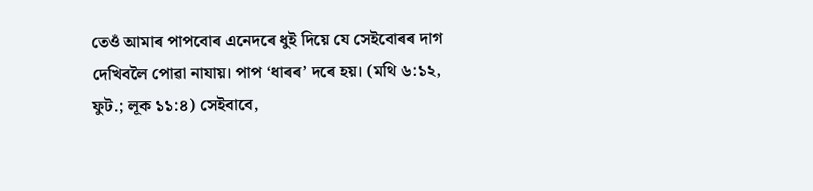তেওঁ আমাৰ পাপবোৰ এনেদৰে ধুই দিয়ে যে সেইবোৰৰ দাগ দেখিবলৈ পোৱা নাযায়। পাপ ‘ধাৰৰ’ দৰে হয়। (মথি ৬:১২, ফুট.; লূক ১১:৪) সেইবাবে,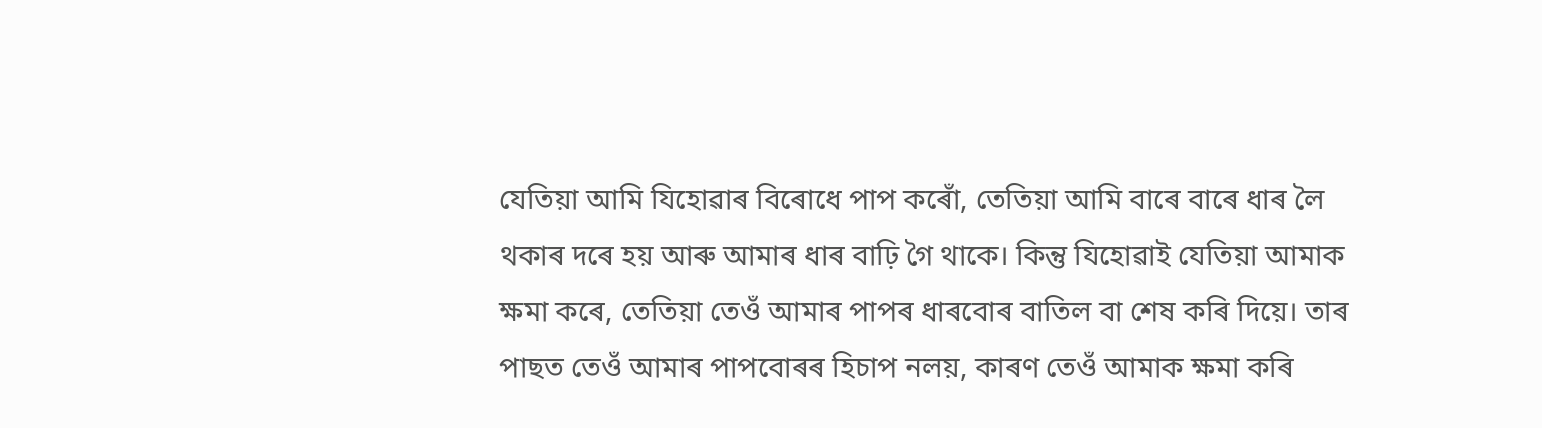যেতিয়া আমি যিহোৱাৰ বিৰোধে পাপ কৰোঁ, তেতিয়া আমি বাৰে বাৰে ধাৰ লৈ থকাৰ দৰে হয় আৰু আমাৰ ধাৰ বাঢ়ি গৈ থাকে। কিন্তু যিহোৱাই যেতিয়া আমাক ক্ষমা কৰে, তেতিয়া তেওঁ আমাৰ পাপৰ ধাৰবোৰ বাতিল বা শেষ কৰি দিয়ে। তাৰ পাছত তেওঁ আমাৰ পাপবোৰৰ হিচাপ নলয়, কাৰণ তেওঁ আমাক ক্ষমা কৰি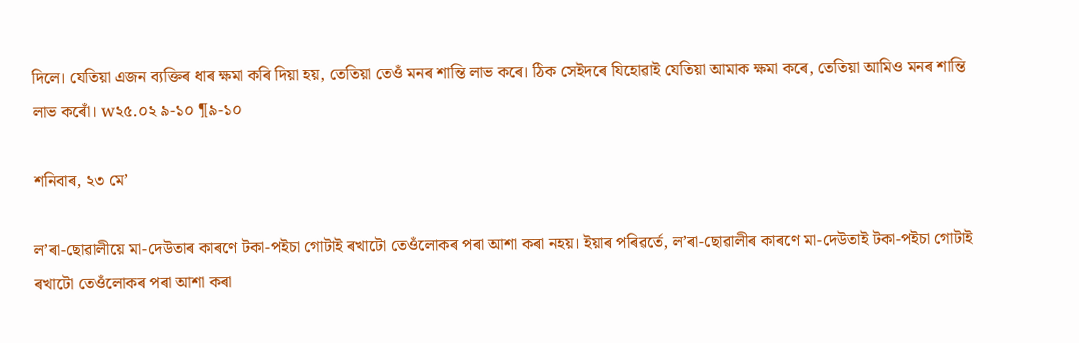দিলে। যেতিয়া এজন ব্যক্তিৰ ধাৰ ক্ষমা কৰি দিয়া হয়, তেতিয়া তেওঁ মনৰ শান্তি লাভ কৰে। ঠিক সেইদৰে যিহোৱাই যেতিয়া আমাক ক্ষমা কৰে, তেতিয়া আমিও মনৰ শান্তি লাভ কৰোঁ। w২৫.০২ ৯-১০ ¶৯-১০

শনিবাৰ, ২৩ মেʼ

লʼৰা-ছোৱালীয়ে মা-দেউতাৰ কাৰণে টকা-পইচা গোটাই ৰখাটো তেওঁলোকৰ পৰা আশা কৰা নহয়। ইয়াৰ পৰিৱৰ্তে, লʼৰা-ছোৱালীৰ কাৰণে মা-দেউতাই টকা-পইচা গোটাই ৰখাটো তেওঁলোকৰ পৰা আশা কৰা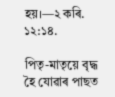হয়।—২ কৰি. ১২:১৪.

পিতৃ-মাতৃয়ে বৃদ্ধ হৈ যোৱাৰ পাছত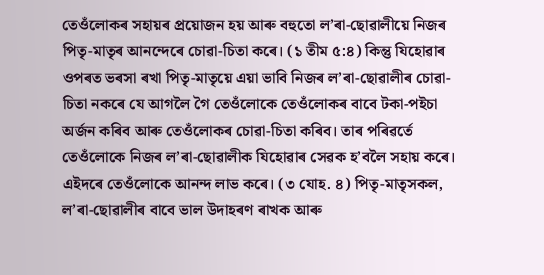তেওঁলোকৰ সহায়ৰ প্ৰয়োজন হয় আৰু বহুতো লʼৰা-ছোৱালীয়ে নিজৰ পিতৃ-মাতৃৰ আনন্দেৰে চোৱা-চিতা কৰে। (১ তীম ৫:৪) কিন্তু যিহোৱাৰ ওপৰত ভৰসা ৰখা পিতৃ-মাতৃয়ে এয়া ভাবি নিজৰ লʼৰা-ছোৱালীৰ চোৱা-চিতা নকৰে যে আগলৈ গৈ তেওঁলোকে তেওঁলোকৰ বাবে টকা-পইচা অৰ্জন কৰিব আৰু তেওঁলোকৰ চোৱা-চিতা কৰিব। তাৰ পৰিৱৰ্তে তেওঁলোকে নিজৰ লʼৰা-ছোৱালীক যিহোৱাৰ সেৱক হʼবলৈ সহায় কৰে। এইদৰে তেওঁলোকে আনন্দ লাভ কৰে। (৩ যোহ. ৪) পিতৃ-মাতৃসকল, লʼৰা-ছোৱালীৰ বাবে ভাল উদাহৰণ ৰাখক আৰু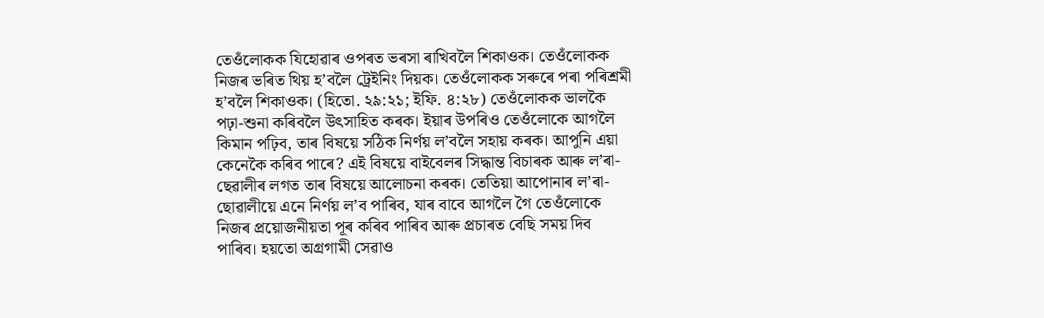তেওঁলোকক যিহোৱাৰ ওপৰত ভৰসা ৰাখিবলৈ শিকাওক। তেওঁলোকক নিজৰ ভৰিত থিয় হʼবলৈ ট্ৰেইনিং দিয়ক। তেওঁলোকক সৰুৰে পৰা পৰিশ্ৰমী হʼবলৈ শিকাওক। (হিতো. ২৯:২১; ইফি. ৪:২৮) তেওঁলোকক ভালকৈ পঢ়া-শুনা কৰিবলৈ উৎসাহিত কৰক। ইয়াৰ উপৰিও তেওঁলোকে আগলৈ কিমান পঢ়িব, তাৰ বিষয়ে সঠিক নিৰ্ণয় লʼবলৈ সহায় কৰক। আপুনি এয়া কেনেকৈ কৰিব পাৰে? এই বিষয়ে বাইবেলৰ সিদ্ধান্ত বিচাৰক আৰু লʼৰা-ছেৱালীৰ লগত তাৰ বিষয়ে আলোচনা কৰক। তেতিয়া আপোনাৰ লʼৰা-ছোৱালীয়ে এনে নিৰ্ণয় লʼব পাৰিব, যাৰ বাবে আগলৈ গৈ তেওঁলোকে নিজৰ প্ৰয়োজনীয়তা পূৰ কৰিব পাৰিব আৰু প্ৰচাৰত বেছি সময় দিব পাৰিব। হয়তো অগ্ৰগামী সেৱাও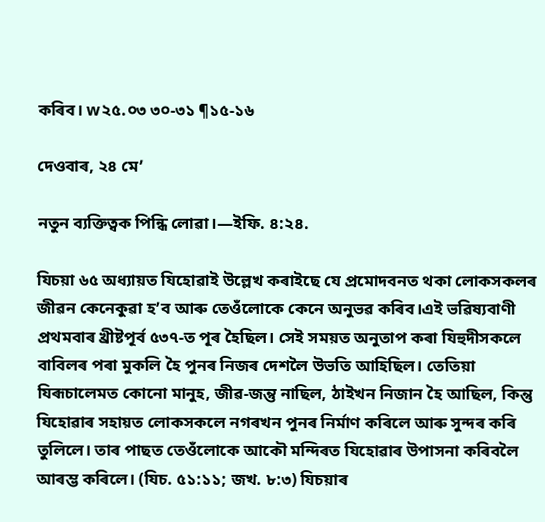কৰিব। w২৫.০৩ ৩০-৩১ ¶১৫-১৬

দেওবাৰ, ২৪ মেʼ

নতুন ব্যক্তিত্বক পিন্ধি লোৱা।—ইফি. ৪:২৪.

যিচয়া ৬৫ অধ্যায়ত যিহোৱাই উল্লেখ কৰাইছে যে প্ৰমোদবনত থকা লোকসকলৰ জীৱন কেনেকুৱা হʼব আৰু তেওঁলোকে কেনে অনুভৱ কৰিব।এই ভৱিষ্যবাণী প্ৰথমবাৰ খ্ৰীষ্টপূৰ্ব ৫৩৭-ত পূৰ হৈছিল। সেই সময়ত অনুতাপ কৰা যিহুদীসকলে বাবিলৰ পৰা মুকলি হৈ পুনৰ নিজৰ দেশলৈ উভতি আহিছিল। তেতিয়া যিৰূচালেমত কোনো মানুহ, জীৱ-জন্তু নাছিল, ঠাইখন নিজান হৈ আছিল, কিন্তু যিহোৱাৰ সহায়ত লোকসকলে নগৰখন পুনৰ নিৰ্মাণ কৰিলে আৰু সুন্দৰ কৰি তুলিলে। তাৰ পাছত তেওঁলোকে আকৌ মন্দিৰত যিহোৱাৰ উপাসনা কৰিবলৈ আৰম্ভ কৰিলে। (যিচ. ৫১:১১; জখ. ৮:৩) যিচয়াৰ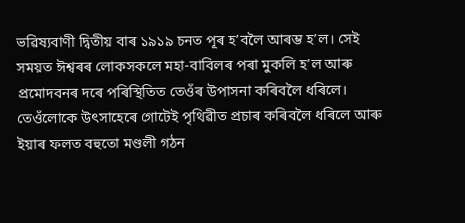ভৱিষ্যবাণী দ্বিতীয় বাৰ ১৯১৯ চনত পূৰ হʼবলৈ আৰম্ভ হʼল। সেই সময়ত ঈশ্বৰৰ লোকসকলে মহা-বাবিলৰ পৰা মুকলি হʼল আৰু প্ৰমোদবনৰ দৰে পৰিস্থিতিত তেওঁৰ উপাসনা কৰিবলৈ ধৰিলে। তেওঁলোকে উৎসাহেৰে গোটেই পৃথিৱীত প্ৰচাৰ কৰিবলৈ ধৰিলে আৰু ইয়াৰ ফলত বহুতো মণ্ডলী গঠন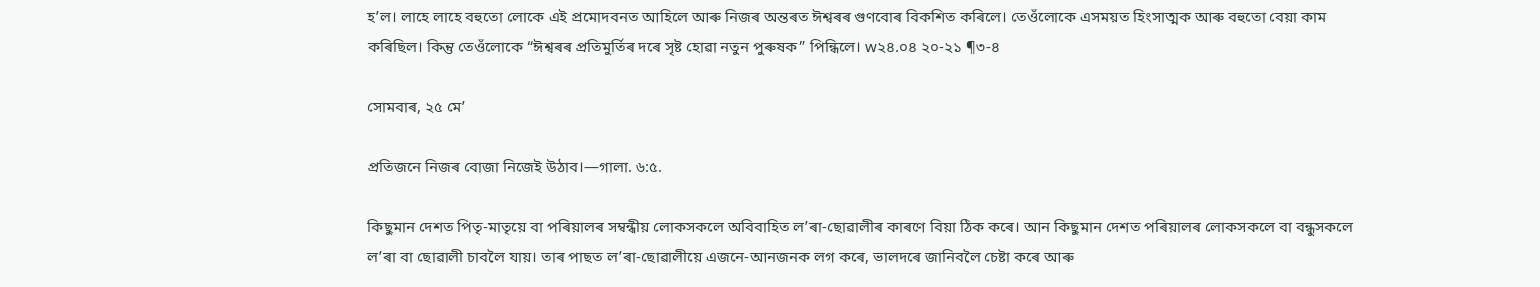হʼল। লাহে লাহে বহুতো লোকে এই প্ৰমোদবনত আহিলে আৰু নিজৰ অন্তৰত ঈশ্বৰৰ গুণবোৰ বিকশিত কৰিলে। তেওঁলোকে এসময়ত হিংসাত্মক আৰু বহুতো বেয়া কাম কৰিছিল। কিন্তু তেওঁলোকে “ঈশ্বৰৰ প্ৰতিমুৰ্তিৰ দৰে সৃষ্ট হোৱা নতুন পুৰুষক” পিন্ধিলে। w২৪.০৪ ২০-২১ ¶৩-৪

সোমবাৰ, ২৫ মেʼ

প্ৰতিজনে নিজৰ বোজা নিজেই উঠাব।—গালা. ৬:৫.

কিছুমান দেশত পিতৃ-মাতৃয়ে বা পৰিয়ালৰ সম্বন্ধীয় লোকসকলে অবিবাহিত লʼৰা-ছোৱালীৰ কাৰণে বিয়া ঠিক কৰে। আন কিছুমান দেশত পৰিয়ালৰ লোকসকলে বা বন্ধুসকলে লʼৰা বা ছোৱালী চাবলৈ যায়। তাৰ পাছত লʼৰা-ছোৱালীয়ে এজনে-আনজনক লগ কৰে, ভালদৰে জানিবলৈ চেষ্টা কৰে আৰু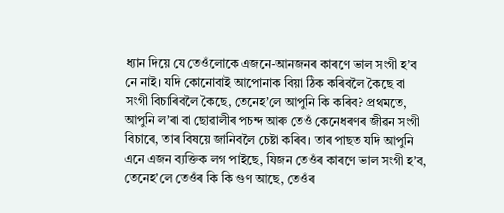ধ্যান দিয়ে যে তেওঁলোকে এজনে-আনজনৰ কাৰণে ভাল সংগী হʼব নে নাই। যদি কোনোবাই আপোনাক বিয়া ঠিক কৰিবলৈ কৈছে বা সংগী বিচাৰিবলৈ কৈছে, তেনেহʼলে আপুনি কি কৰিব? প্ৰথমতে, আপুনি লʼৰা বা ছোৱালীৰ পচন্দ আৰু তেওঁ কেনেধৰণৰ জীৱন সংগী বিচাৰে, তাৰ বিষয়ে জানিবলৈ চেষ্টা কৰিব। তাৰ পাছত যদি আপুনি এনে এজন ব্যক্তিক লগ পাইছে, যিজন তেওঁৰ কাৰণে ভাল সংগী হʼব, তেনেহʼলে তেওঁৰ কি কি গুণ আছে, তেওঁৰ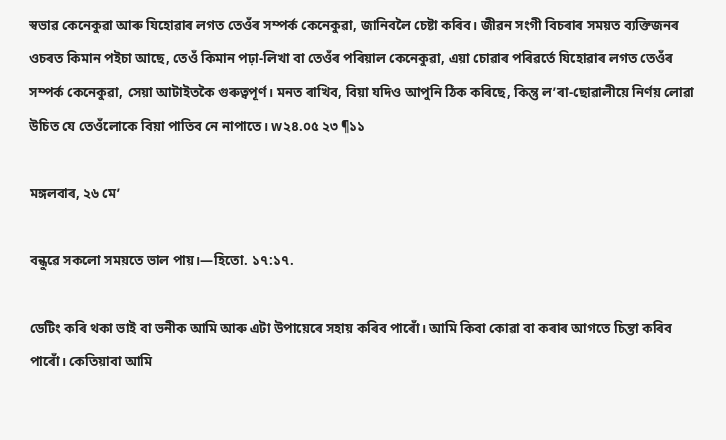স্বভাৱ কেনেকুৱা আৰু যিহোৱাৰ লগত তেওঁৰ সম্পৰ্ক কেনেকুৱা, জানিবলৈ চেষ্টা কৰিব। জীৱন সংগী বিচৰাৰ সময়ত ব্যক্তিজনৰ ওচৰত কিমান পইচা আছে, তেওঁ কিমান পঢ়া-লিখা বা তেওঁৰ পৰিয়াল কেনেকুৱা, এয়া চোৱাৰ পৰিৱৰ্তে যিহোৱাৰ লগত তেওঁৰ সম্পৰ্ক কেনেকুৱা, সেয়া আটাইতকৈ গুৰুত্বপূৰ্ণ। মনত ৰাখিব, বিয়া যদিও আপুনি ঠিক কৰিছে, কিন্তু লʼৰা-ছোৱালীয়ে নিৰ্ণয় লোৱা উচিত যে তেওঁলোকে বিয়া পাতিব নে নাপাতে। w২৪.০৫ ২৩ ¶১১

মঙ্গলবাৰ, ২৬ মেʼ

বন্ধুৱে সকলো সময়তে ভাল পায়।—হিতো. ১৭:১৭.

ডেটিং কৰি থকা ভাই বা ভনীক আমি আৰু এটা উপায়েৰে সহায় কৰিব পাৰোঁ। আমি কিবা কোৱা বা কৰাৰ আগতে চিন্তা কৰিব পাৰোঁ। কেতিয়াবা আমি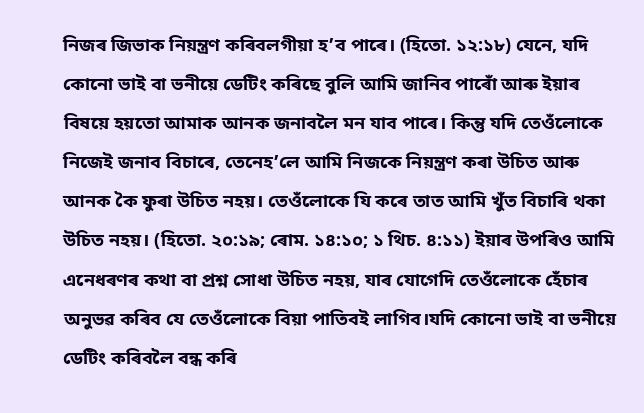নিজৰ জিভাক নিয়ন্ত্ৰণ কৰিবলগীয়া হʼব পাৰে। (হিতো. ১২:১৮) যেনে, যদি কোনো ভাই বা ভনীয়ে ডেটিং কৰিছে বুলি আমি জানিব পাৰোঁ আৰু ইয়াৰ বিষয়ে হয়তো আমাক আনক জনাবলৈ মন যাব পাৰে। কিন্তু যদি তেওঁলোকে নিজেই জনাব বিচাৰে, তেনেহʼলে আমি নিজকে নিয়ন্ত্ৰণ কৰা উচিত আৰু আনক কৈ ফুৰা উচিত নহয়। তেওঁলোকে যি কৰে তাত আমি খুঁত বিচাৰি থকা উচিত নহয়। (হিতো. ২০:১৯; ৰোম. ১৪:১০; ১ থিচ. ৪:১১) ইয়াৰ উপৰিও আমি এনেধৰণৰ কথা বা প্ৰশ্ন সোধা উচিত নহয়, যাৰ যোগেদি তেওঁলোকে হেঁচাৰ অনুভৱ কৰিব যে তেওঁলোকে বিয়া পাতিবই লাগিব।যদি কোনো ভাই বা ভনীয়ে ডেটিং কৰিবলৈ বন্ধ কৰি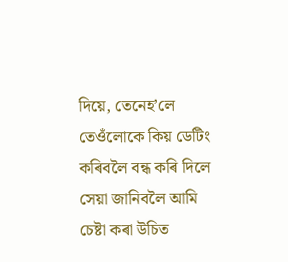দিয়ে, তেনেহʼলে তেওঁলোকে কিয় ডেটিং কৰিবলৈ বন্ধ কৰি দিলে সেয়া জানিবলৈ আমি চেষ্টা কৰা উচিত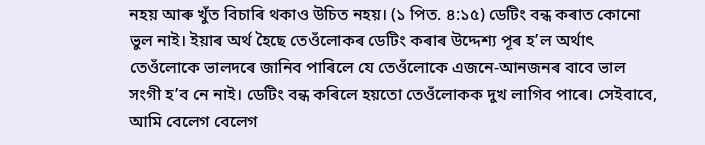নহয় আৰু খুঁত বিচাৰি থকাও উচিত নহয়। (১ পিত. ৪:১৫) ডেটিং বন্ধ কৰাত কোনো ভুল নাই। ইয়াৰ অৰ্থ হৈছে তেওঁলোকৰ ডেটিং কৰাৰ উদ্দেশ্য পূৰ হʼল অৰ্থাৎ তেওঁলোকে ভালদৰে জানিব পাৰিলে যে তেওঁলোকে এজনে-আনজনৰ বাবে ভাল সংগী হʼব নে নাই। ডেটিং বন্ধ কৰিলে হয়তো তেওঁলোকক দুখ লাগিব পাৰে। সেইবাবে, আমি বেলেগ বেলেগ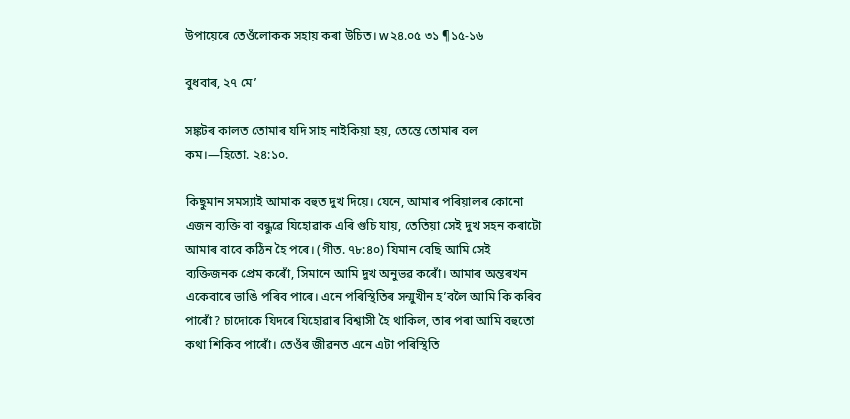উপায়েৰে তেওঁলোকক সহায় কৰা উচিত। w২৪.০৫ ৩১ ¶১৫-১৬

বুধবাৰ, ২৭ মেʼ

সঙ্কটৰ কালত তোমাৰ যদি সাহ নাইকিয়া হয়, তেন্তে তোমাৰ বল কম।—হিতো. ২৪:১০.

কিছুমান সমস্যাই আমাক বহুত দুখ দিয়ে। যেনে, আমাৰ পৰিয়ালৰ কোনো এজন ব্যক্তি বা বন্ধুৱে যিহোৱাক এৰি গুচি যায়, তেতিয়া সেই দুখ সহন কৰাটো আমাৰ বাবে কঠিন হৈ পৰে। (গীত. ৭৮:৪০) যিমান বেছি আমি সেই ব্যক্তিজনক প্ৰেম কৰোঁ, সিমানে আমি দুখ অনুভৱ কৰোঁ। আমাৰ অন্তৰখন একেবাৰে ভাঙি পৰিব পাৰে। এনে পৰিস্থিতিৰ সন্মুখীন হʼবলৈ আমি কি কৰিব পাৰোঁ? চাদোকে যিদৰে যিহোৱাৰ বিশ্বাসী হৈ থাকিল, তাৰ পৰা আমি বহুতো কথা শিকিব পাৰোঁ। তেওঁৰ জীৱনত এনে এটা পৰিস্থিতি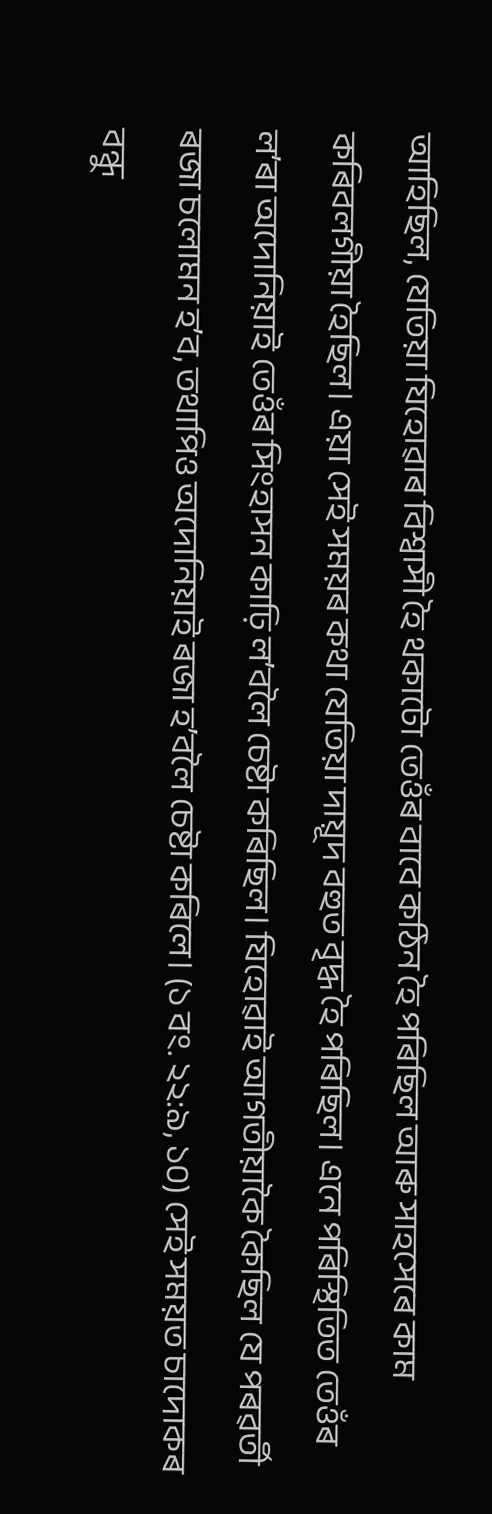আহিছিল, যেতিয়া যিহোৱাৰ বিশ্বাসী হৈ থকাটো তেওঁৰ বাবে কঠিন হৈ পৰিছিল আৰু সাহসেৰে কাম কৰিবলগীয়া হৈছিল। এয়া সেই সময়ৰ কথা যেতিয়া দায়ূদ বহুত বৃদ্ধ হৈ পৰিছিল। এনে পৰিস্থিতিত তেওঁৰ লʼৰা অদোনিয়াই তেওঁৰ সিংহাসন কাঢ়ি লʼবলৈ চেষ্টা কৰিছিল। যিহোৱাই আগতীয়াকৈ কৈছিল যে পৰৱৰ্তী ৰজা চলোমন হʼব, তথাপিও অদোনিয়াই ৰজা হʼবলৈ চেষ্টা কৰিলে। (১ বং. ২২:৯, ১০) সেই সময়ত চাদোকৰ বন্ধু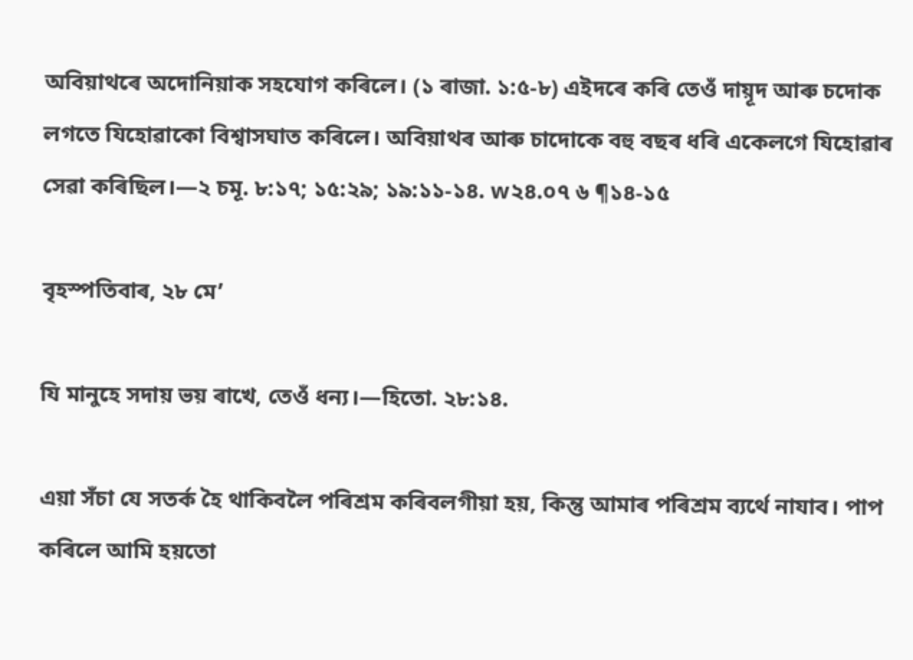অবিয়াথৰে অদোনিয়াক সহযোগ কৰিলে। (১ ৰাজা. ১:৫-৮) এইদৰে কৰি তেওঁ দায়ূদ আৰু চদোক লগতে যিহোৱাকো বিশ্বাসঘাত কৰিলে। অবিয়াথৰ আৰু চাদোকে বহু বছৰ ধৰি একেলগে যিহোৱাৰ সেৱা কৰিছিল।—২ চমূ. ৮:১৭; ১৫:২৯; ১৯:১১-১৪. w২৪.০৭ ৬ ¶১৪-১৫

বৃহস্পতিবাৰ, ২৮ মেʼ

যি মানুহে সদায় ভয় ৰাখে, তেওঁ ধন্য।—হিতো. ২৮:১৪.

এয়া সঁচা যে সতৰ্ক হৈ থাকিবলৈ পৰিশ্ৰম কৰিবলগীয়া হয়, কিন্তু আমাৰ পৰিশ্ৰম ব্যৰ্থে নাযাব। পাপ কৰিলে আমি হয়তো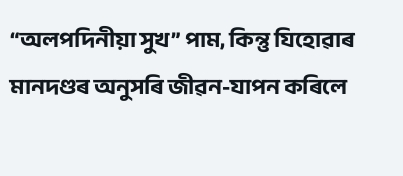“অলপদিনীয়া সুখ” পাম, কিন্তু যিহোৱাৰ মানদণ্ডৰ অনুসৰি জীৱন-যাপন কৰিলে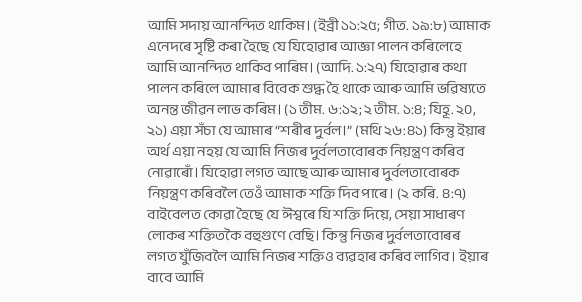আমি সদায় আনন্দিত থাকিম। (ইব্ৰী ১১:২৫; গীত. ১৯:৮) আমাক এনেদৰে সৃষ্টি কৰা হৈছে যে যিহোৱাৰ আজ্ঞা পালন কৰিলেহে আমি আনন্দিত থাকিব পাৰিম। (আদি. ১:২৭) যিহোৱাৰ কথা পালন কৰিলে আমাৰ বিবেক শুদ্ধ হৈ থাকে আৰু আমি ভৱিষ্যতে অনন্ত জীৱন লাভ কৰিম। (১ তীম. ৬:১২; ২ তীম. ১:৪; যিহূ. ২০, ২১) এয়া সঁচা যে আমাৰ “শৰীৰ দুৰ্বল।” (মথি ২৬:৪১) কিন্তু ইয়াৰ অৰ্থ এয়া নহয় যে আমি নিজৰ দুৰ্বলতাবোৰক নিয়ন্ত্ৰণ কৰিব নোৱাৰোঁ। যিহোৱা লগত আছে আৰু আমাৰ দুৰ্বলতাবোৰক নিয়ন্ত্ৰণ কৰিবলৈ তেওঁ আমাক শক্তি দিব পাৰে। (২ কৰি. ৪:৭) বাইবেলত কোৱা হৈছে যে ঈশ্বৰে যি শক্তি দিয়ে, সেয়া সাধাৰণ লোকৰ শক্তিতকৈ বহুগুণে বেছি। কিন্তু নিজৰ দুৰ্বলতাবোৰৰ লগত যুঁজিবলৈ আমি নিজৰ শক্তিও ব্যৱহাৰ কৰিব লাগিব। ইয়াৰ বাবে আমি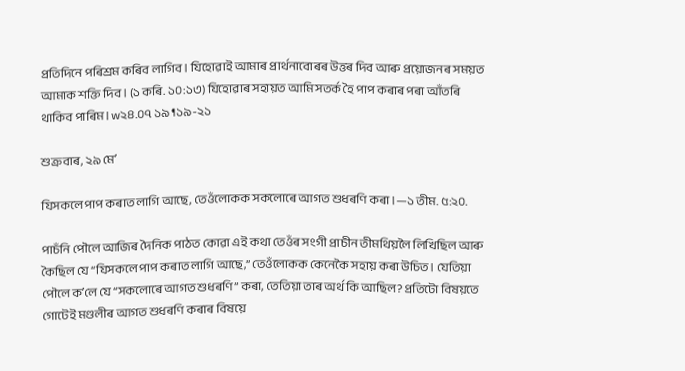প্ৰতিদিনে পৰিশ্ৰম কৰিব লাগিব। যিহোৱাই আমাৰ প্ৰাৰ্থনাবোৰৰ উত্তৰ দিব আৰু প্ৰয়োজনৰ সময়ত আমাক শক্তি দিব। (১ কৰি. ১০:১৩) যিহোৱাৰ সহায়ত আমি সতৰ্ক হৈ পাপ কৰাৰ পৰা আঁতৰি থাকিব পাৰিম। w২৪.০৭ ১৯ ¶১৯-২১

শুক্ৰবাৰ, ২৯ মেʼ

যিসকলে পাপ কৰাত লাগি আছে, তেওঁলোকক সকলোৰে আগত শুধৰণি কৰা।—১ তীম. ৫:২০.

পাচঁনি পৌলে আজিৰ দৈনিক পাঠত কোৱা এই কথা তেওঁৰ সংগী প্ৰাচীন তীমথিয়লৈ লিখিছিল আৰু কৈছিল যে “যিসকলে পাপ কৰাত লাগি আছে,” তেওঁলোকক কেনেকৈ সহায় কৰা উচিত। যেতিয়া পৌলে কʼলে যে “সকলোৰে আগত শুধৰণি” কৰা, তেতিয়া তাৰ অৰ্থ কি আছিল? প্ৰতিটো বিষয়তে গোটেই মণ্ডলীৰ আগত শুধৰণি কৰাৰ বিষয়ে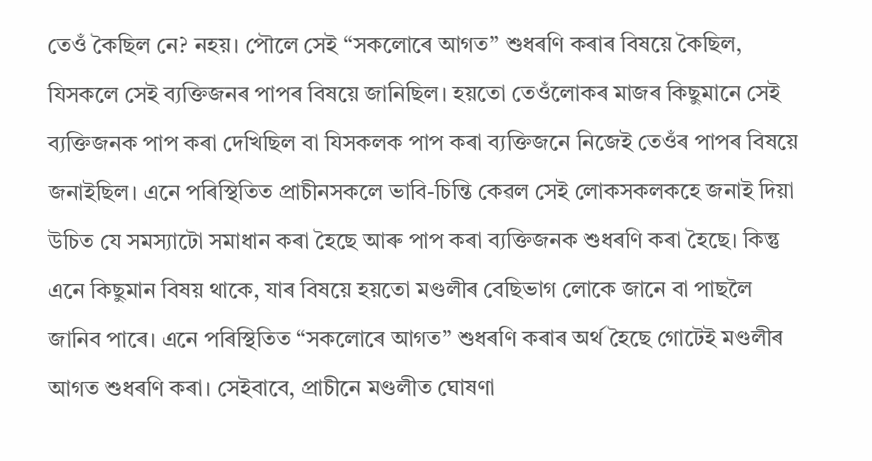তেওঁ কৈছিল নে? নহয়। পৌলে সেই “সকলোৰে আগত” শুধৰণি কৰাৰ বিষয়ে কৈছিল, যিসকলে সেই ব্যক্তিজনৰ পাপৰ বিষয়ে জানিছিল। হয়তো তেওঁলোকৰ মাজৰ কিছুমানে সেই ব্যক্তিজনক পাপ কৰা দেখিছিল বা যিসকলক পাপ কৰা ব্যক্তিজনে নিজেই তেওঁৰ পাপৰ বিষয়ে জনাইছিল। এনে পৰিস্থিতিত প্ৰাচীনসকলে ভাবি-চিন্তি কেৱল সেই লোকসকলকহে জনাই দিয়া উচিত যে সমস্যাটো সমাধান কৰা হৈছে আৰু পাপ কৰা ব্যক্তিজনক শুধৰণি কৰা হৈছে। কিন্তু এনে কিছুমান বিষয় থাকে, যাৰ বিষয়ে হয়তো মণ্ডলীৰ বেছিভাগ লোকে জানে বা পাছলৈ জানিব পাৰে। এনে পৰিস্থিতিত “সকলোৰে আগত” শুধৰণি কৰাৰ অৰ্থ হৈছে গোটেই মণ্ডলীৰ আগত শুধৰণি কৰা। সেইবাবে, প্ৰাচীনে মণ্ডলীত ঘোষণা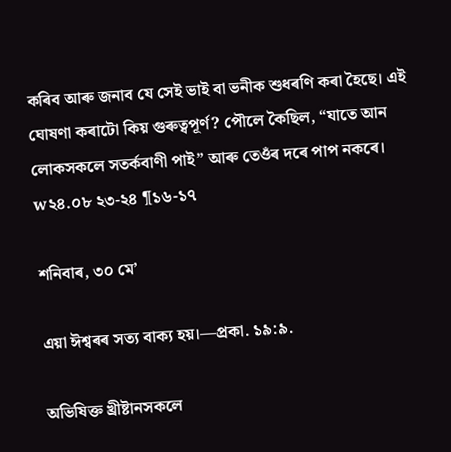কৰিব আৰু জনাব যে সেই ভাই বা ভনীক শুধৰণি কৰা হৈছে। এই ঘোষণা কৰাটো কিয় গুৰুত্বপূৰ্ণ? পৌলে কৈছিল, “যাতে আন লোকসকলে সতৰ্কবাণী পাই” আৰু তেওঁৰ দৰে পাপ নকৰে। w২৪.০৮ ২৩-২৪ ¶১৬-১৭

শনিবাৰ, ৩০ মেʼ

এয়া ঈশ্বৰৰ সত্য বাক্য হয়।—প্ৰকা. ১৯:৯.

অভিষিক্ত খ্ৰীষ্টানসকলে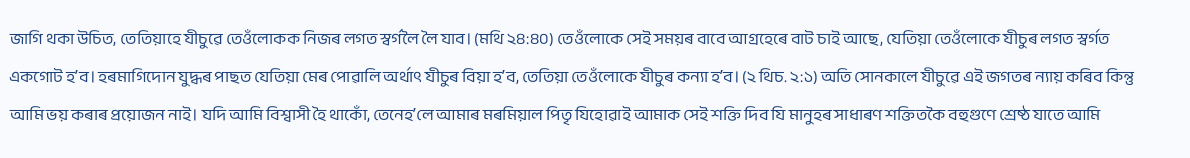জাগি থকা উচিত, তেতিয়াহে যীচুৱে তেওঁলোকক নিজৰ লগত স্বৰ্গলৈ লৈ যাব। (মথি ২৪:৪০) তেওঁলোকে সেই সময়ৰ বাবে আগ্ৰহেৰে বাট চাই আছে, যেতিয়া তেওঁলোকে যীচুৰ লগত স্বৰ্গত একগোট হʼব। হৰমাগিদোন যুদ্ধৰ পাছত যেতিয়া মেৰ পোৱালি অৰ্থাৎ যীচুৰ বিয়া হʼব, তেতিয়া তেওঁলোকে যীচুৰ কন্যা হʼব। (২ থিচ. ২:১) অতি সোনকালে যীচুৱে এই জগতৰ ন্যায় কৰিব কিন্তু আমি ভয় কৰাৰ প্ৰয়োজন নাই। যদি আমি বিশ্বাসী হৈ থাকোঁ, তেনেহʼলে আমাৰ মৰমিয়াল পিতৃ যিহোৱাই আমাক সেই শক্তি দিব যি মানুহৰ সাধাৰণ শক্তিতকৈ বহুগুণে শ্ৰেষ্ঠ যাতে আমি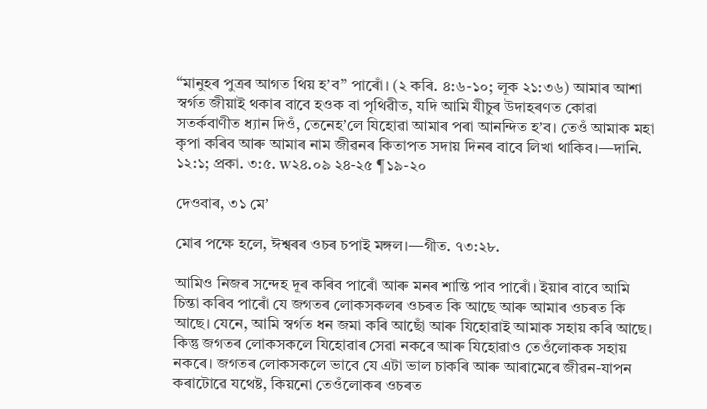“মানুহৰ পুত্ৰৰ আগত থিয় হʼব” পাৰোঁ। (২ কৰি. ৪:৬-১০; লূক ২১:৩৬) আমাৰ আশা স্বৰ্গত জীয়াই থকাৰ বাবে হওক বা পৃথিৱীত, যদি আমি যীচুৰ উদাহৰণত কোৱা সতৰ্কবাণীত ধ্যান দিওঁ, তেনেহʼলে যিহোৱা আমাৰ পৰা আনন্দিত হʼব। তেওঁ আমাক মহা কৃপা কৰিব আৰু আমাৰ নাম জীৱনৰ কিতাপত সদায় দিনৰ বাবে লিখা থাকিব।—দানি. ১২:১; প্ৰকা. ৩:৫. w২৪.০৯ ২৪-২৫ ¶১৯-২০

দেওবাৰ, ৩১ মেʼ

মোৰ পক্ষে হলে, ঈশ্বৰৰ ওচৰ চপাই মঙ্গল।—গীত. ৭৩:২৮.

আমিও নিজৰ সন্দেহ দূৰ কৰিব পাৰোঁ আৰু মনৰ শান্তি পাব পাৰোঁ। ইয়াৰ বাবে আমি চিন্তা কৰিব পাৰোঁ যে জগতৰ লোকসকলৰ ওচৰত কি আছে আৰু আমাৰ ওচৰত কি আছে। যেনে, আমি স্বৰ্গত ধন জমা কৰি আছোঁ আৰু যিহোৱাই আমাক সহায় কৰি আছে। কিন্তু জগতৰ লোকসকলে যিহোৱাৰ সেৱা নকৰে আৰু যিহোৱাও তেওঁলোকক সহায় নকৰে। জগতৰ লোকসকলে ভাবে যে এটা ভাল চাকৰি আৰু আৰামেৰে জীৱন-যাপন কৰাটোৱে যথেষ্ট, কিয়নো তেওঁলোকৰ ওচৰত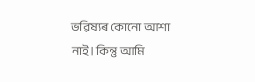ভৱিষ্যৰ কোনো আশা নাই। কিন্তু আমি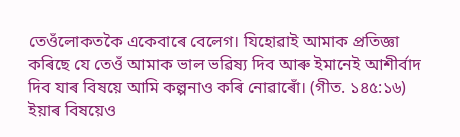তেওঁলোকতকৈ একেবাৰে বেলেগ। যিহোৱাই আমাক প্ৰতিজ্ঞা কৰিছে যে তেওঁ আমাক ভাল ভৱিষ্য দিব আৰু ইমানেই আশীৰ্বাদ দিব যাৰ বিষয়ে আমি কল্পনাও কৰি নোৱাৰোঁ। (গীত. ১৪৫:১৬) ইয়াৰ বিষয়েও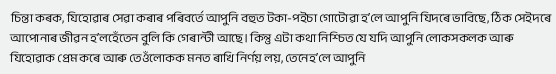চিন্তা কৰক, যিহোৱাৰ সেৱা কৰাৰ পৰিবৰ্তে আপুনি বহুত টকা-পইচা গোটোৱা হʼলে আপুনি যিদৰে ভাবিছে, ঠিক সেইদৰে আপোনাৰ জীৱন হʼলহেঁতেন বুলি কি গেৰান্টী আছে। কিন্তু এটা কথা নিশ্চিত যে যদি আপুনি লোকসকলক আৰু যিহোৱাক প্ৰেম কৰে আৰু তেওঁলোকক মনত ৰাখি নিৰ্ণয় লয়, তেনেহʼলে আপুনি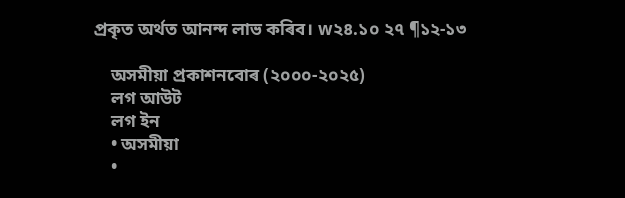প্ৰকৃত অৰ্থত আনন্দ লাভ কৰিব। w২৪.১০ ২৭ ¶১২-১৩

    অসমীয়া প্ৰকাশনবোৰ (২০০০-২০২৫)
    লগ আউট
    লগ ইন
    • অসমীয়া
    •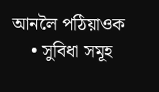আনলৈ পঠিয়াওক
    • সুবিধা সমূহ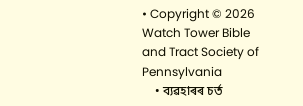• Copyright © 2026 Watch Tower Bible and Tract Society of Pennsylvania
    • ব্যৱহাৰৰ চৰ্ত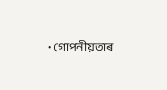• গোপনীয়তাৰ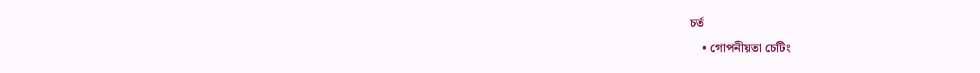চৰ্ত
    • গোপনীয়তা চেটিং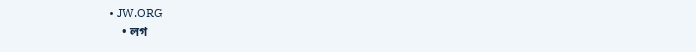• JW.ORG
    • লগ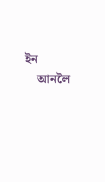ইন
    আনলৈ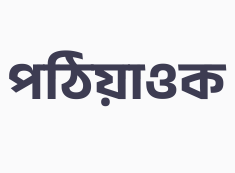পঠিয়াওক